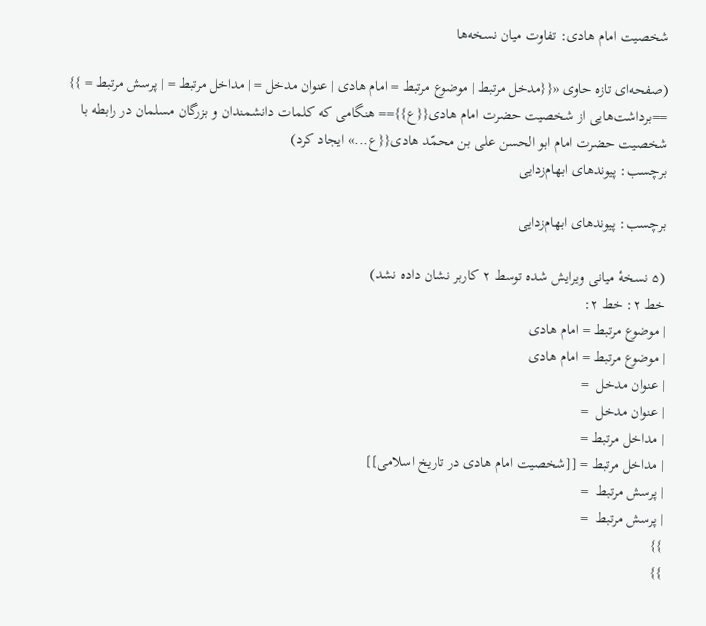شخصیت امام هادی: تفاوت میان نسخه‌ها

(صفحه‌ای تازه حاوی «{{مدخل مرتبط | موضوع مرتبط = امام هادی | عنوان مدخل = | مداخل مرتبط = | پرسش مرتبط = }} ==برداشت‌هایی از شخصیت حضرت امام هادی{{ع}}== هنگامی که کلمات دانشمندان و بزرگان مسلمان در رابطه با شخصیت حضرت امام ابو الحسن علی بن محمّد هادی{{ع...» ایجاد کرد)
برچسب: پیوندهای ابهام‌زدایی

برچسب: پیوندهای ابهام‌زدایی

(۵ نسخهٔ میانی ویرایش شده توسط ۲ کاربر نشان داده نشد)
خط ۲: خط ۲:
| موضوع مرتبط = امام هادی
| موضوع مرتبط = امام هادی
| عنوان مدخل  =
| عنوان مدخل  =
| مداخل مرتبط =
| مداخل مرتبط = [[شخصیت امام هادی در تاریخ اسلامی]]
| پرسش مرتبط  =
| پرسش مرتبط  =
}}
}}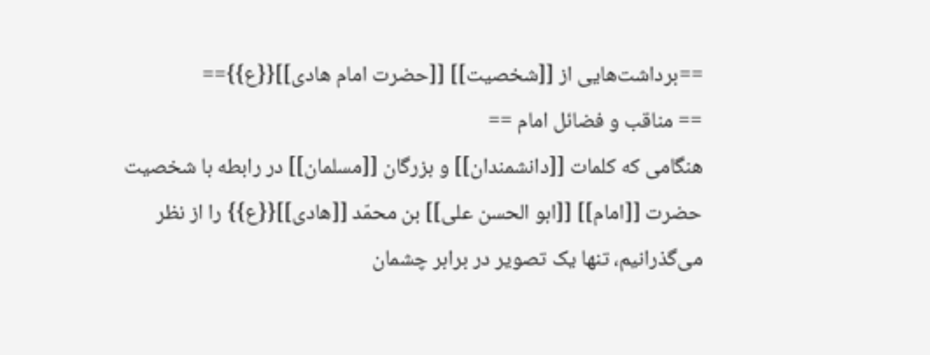==برداشت‌هایی از [[شخصیت]] [[حضرت امام هادی]]{{ع}}==
== مناقب و فضائل امام ==
هنگامی که کلمات [[دانشمندان]] و بزرگان [[مسلمان]] در رابطه با شخصیت حضرت [[امام]] [[ابو الحسن علی]] بن محمّد [[هادی]]{{ع}} را از نظر می‌گذرانیم، تنها یک تصویر در برابر چشمان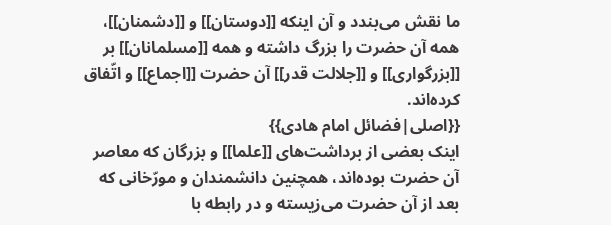ما نقش می‌بندد و آن اینکه [[دوستان]] و [[دشمنان]]، همه آن حضرت را بزرگ داشته و همه [[مسلمانان]] بر [[بزرگواری]] و [[جلالت قدر]] آن حضرت [[اجماع]] و اتّفاق کرده‌اند.
{{اصلی|فضائل امام هادی}}
اینک بعضی از برداشت‌های [[علما]] و بزرگان که معاصر آن حضرت بوده‌اند، همچنین دانشمندان و مورّخانی که بعد از آن حضرت می‌زیسته و در رابطه با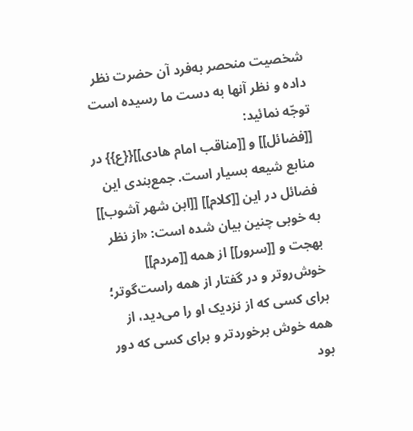شخصیت منحصر به‌فرد آن حضرت نظر داده و نظر آنها به دست ما رسیده است توجّه نمائید:
[[فضائل]] و [[مناقب امام هادی]]{{ع}} در منابع شیعه بسیار است. جمع‌بندی این فضائل در این [[کلام]] [[ابن شهر آشوب]] به خوبی چنین بیان شده است: «از نظر بهجت و [[سرور]] از همه [[مردم]] خوش‌روتر و در گفتار از همه راست‌گوتر؛ برای کسی که از نزدیک او را می‌دید، از همه خوش برخوردتر و برای کسی که دور بود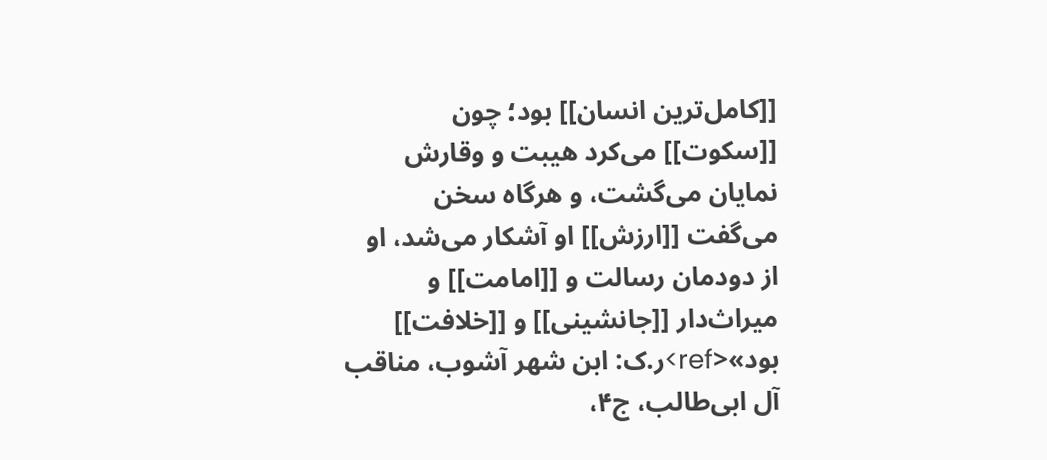[[کامل‌ترین انسان]] بود؛ چون [[سکوت]] می‌کرد هیبت و وقارش نمایان می‌گشت، و هرگاه سخن می‌گفت [[ارزش]] او آشکار می‌شد، او از دودمان رسالت و [[امامت]] و میراث‌دار [[جانشینی]] و [[خلافت]] بود»<ref>ر.ک: ابن شهر آشوب، مناقب آل ابی‌طالب، ج۴،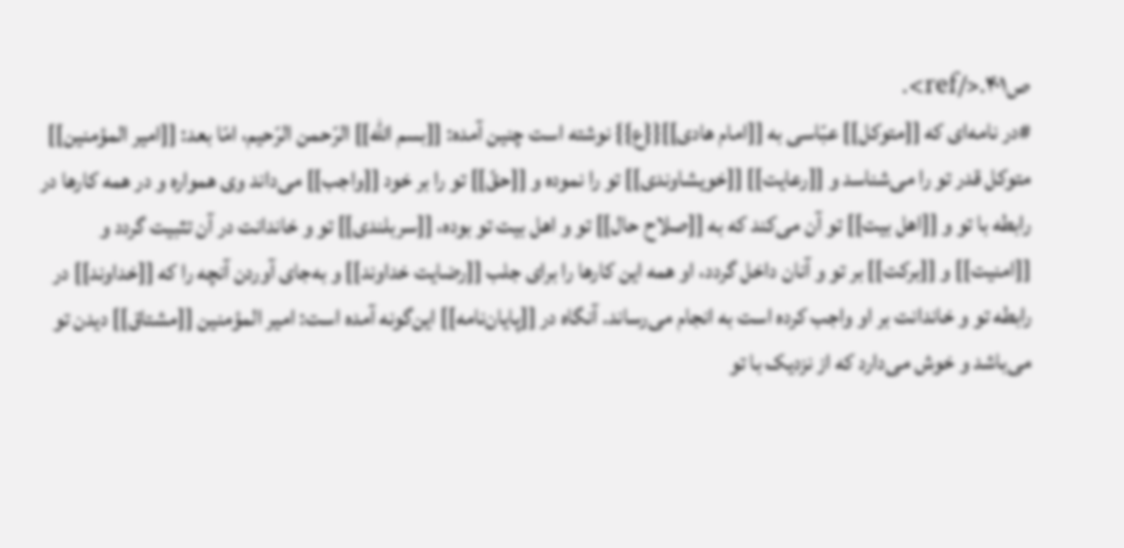ص۴۰۱.</ref>.
#در نامه‌ای که [[متوکل]] عبّاسی به [[امام هادی]]{{ع}} نوشته است چنین آمده: [[بسم الله]] الرّحمن الرّحیم، امّا بعد: [[امیر المؤمنین]] متوکل قدر تو را می‌شناسد و [[رعایت]] [[خویشاوندی]] تو را نموده و [[حقّ]] تو را بر خود [[واجب]] می‌داند وی همواره و در همه کارها در رابطه با تو و [[اهل بیت]] تو آن می‌کند که به [[صلاح حال]] تو و اهل بیت تو بوده، [[سربلندی]] تو و خاندانت در آن تثبیت گردد و [[امنیت]] و [[برکت]] بر تو و آنان داخل گردد، او همه این کارها را برای جلب [[رضایت خداوند]] و به‌جای آوردن آنچه را که [[خداوند]] در رابطه تو و خاندانت بر او واجب کرده است به انجام می‌رساند. آنگاه در [[پایان‌نامه]] این‌گونه آمده است: امیر المؤمنین [[مشتاق]] دیدن تو می‌باشد و خوش می‌دارد که از نزدیک با تو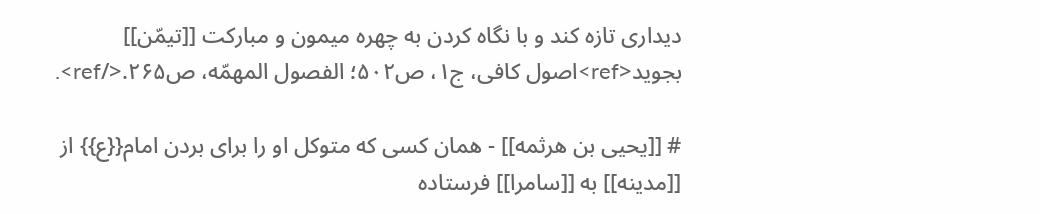دیداری تازه کند و با نگاه کردن به چهره میمون و مبارکت [[تیمّن]] بجوید<ref>اصول کافى، ج۱، ص۵۰۲؛ الفصول المهمّه، ص۲۶۵.</ref>.

# [[یحیی بن هرثمه]] - همان کسی که متوکل او را برای بردن امام{{ع}} از [[مدینه]] به [[سامرا]] فرستاده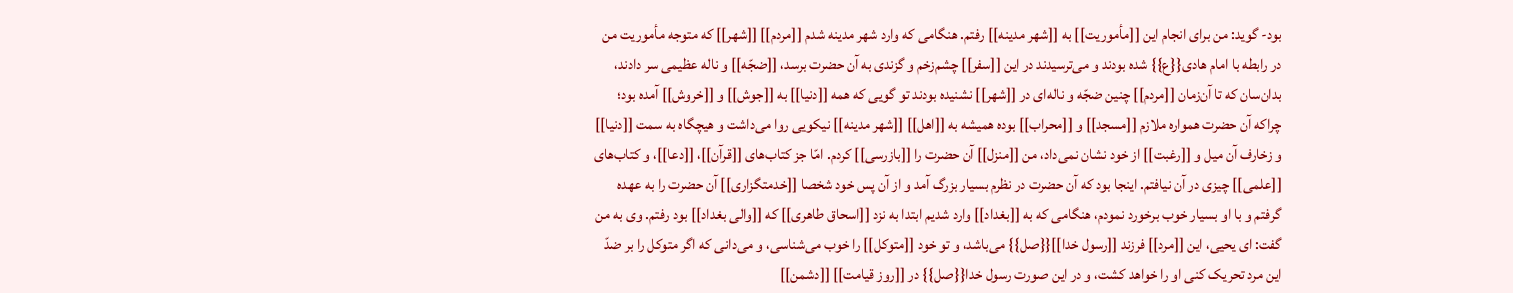بود- گوید: من برای انجام این [[مأموریت]] به [[شهر مدینه]] رفتم. هنگامی که وارد شهر مدینه شدم [[مردم]] [[شهر]] که متوجه مأموریت من در رابطه با امام هادی{{ع}} شده بودند و می‌ترسیدند در این [[سفر]] چشم‌زخم و گزندی به آن حضرت برسد، [[ضجّه]] و ناله عظیمی سر دادند، بدان‌سان که تا آن‌زمان [[مردم]] چنین ضجّه و ناله‌ای در [[شهر]] نشنیده بودند تو گویی که همه [[دنیا]] به [[جوش]] و [[خروش]] آمده بود؛ چراکه آن حضرت همواره ملازم [[مسجد]] و [[محراب]] بوده همیشه به [[اهل]] [[شهر مدینه]] نیکویی روا می‌داشت و هیچگاه به سمت [[دنیا]] و زخارف آن میل و [[رغبت]] از خود نشان نمی‌داد، من [[منزل]] آن حضرت را [[بازرسی]] کردم. امّا جز کتاب‌های [[قرآن]]، [[دعا]]، و کتاب‌های [[علمی]] چیزی در آن نیافتم. اینجا بود که آن حضرت در نظرم بسیار بزرگ آمد و از آن پس خود شخصا [[خدمتگزاری]] آن حضرت را به عهده گرفتم و با او بسیار خوب برخورد نمودم، هنگامی که به [[بغداد]] وارد شدیم ابتدا به نزد [[اسحاق طاهری]] که [[والی بغداد]] بود رفتم. وی به من گفت: ای یحیی، این [[مرد]] فرزند [[رسول خدا]]{{صل}} می‌باشد، و تو خود [[متوکل]] را خوب می‌شناسی، و می‌دانی که اگر متوکل را بر ضدّ این مرد تحریک کنی او را خواهد کشت، و در این صورت رسول خدا{{صل}} در [[روز قیامت]] [[دشمن]]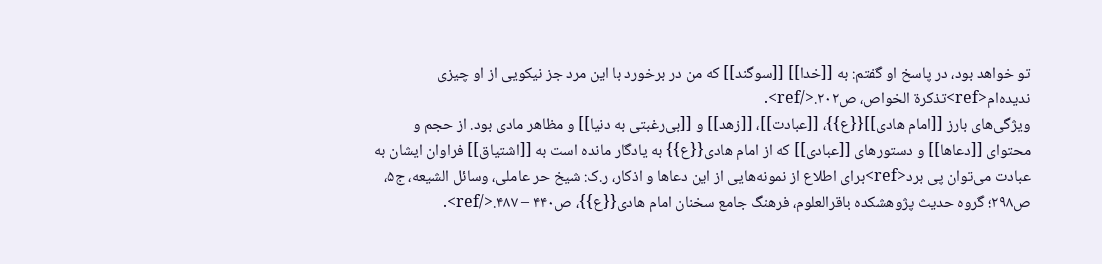تو خواهد بود، در پاسخ او گفتم: به [[خدا]] [[سوگند]] که من در برخورد با این مرد جز نیکویی از او چیزی ندیده‌ام‌<ref>تذکرة الخواص، ص۲۰۲.</ref>.
ویژگی‌های بارز [[امام هادی]]{{ع}}، [[عبادت]]، [[زهد]] و [[بی‌رغبتی به دنیا]] و مظاهر مادی بود. از حجم و محتوای [[دعاها]] و دستورهای [[عبادی]] که از امام هادی{{ع}} به یادگار مانده است به [[اشتیاق]] فراوان ایشان به عبادت می‌توان پی برد<ref>برای اطلاع از نمونه‌هایی از این دعاها و اذکار، ر.ک: شیخ حر عاملی، وسائل الشیعه، ج۵، ص۲۹۸؛ گروه حدیث پژوهشکده باقرالعلوم، فرهنگ جامع سخنان امام هادی{{ع}}، ص۴۴۰ – ۴۸۷.</ref>.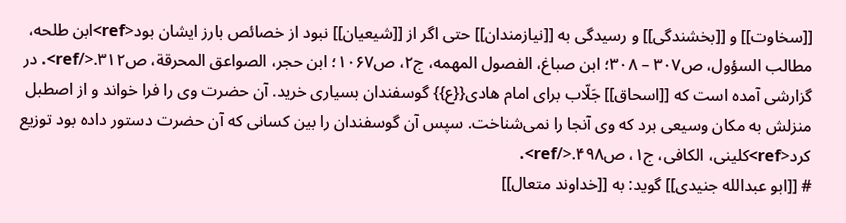[[سخاوت]] و [[بخشندگی]] و رسیدگی به [[نیازمندان]] حتی اگر از [[شیعیان]] نبود از خصائص بارز ایشان بود<ref>ابن طلحه، مطالب السؤول، ص۳۰۷ – ۳۰۸؛ ابن صباغ، الفصول المهمه، ج۲، ص۱۰۶۷؛ ابن حجر، الصواعق المحرقة، ص۳۱۲.</ref>. در گزارشی آمده است که [[اسحاق]] جَلّاب برای امام هادی{{ع}} گوسفندان بسیاری خرید. آن حضرت وی را فرا خواند و از اصطبل منزلش به مکان وسیعی برد که وی آنجا را نمی‌شناخت. سپس آن گوسفندان را بین کسانی که آن حضرت دستور داده بود توزیع کرد<ref>کلینی، الکافی، ج۱، ص۴۹۸.</ref>.
# [[ابو عبدالله جنیدی]] گوید: به [[خداوند متعال]]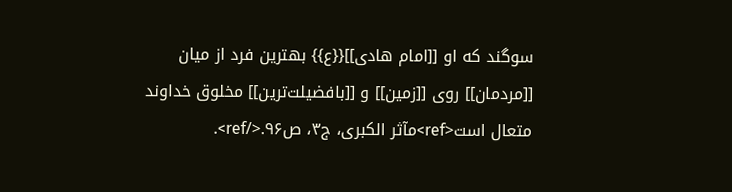سوگند که او [[امام هادی]]{{ع}} بهترین فرد از میان [[مردمان]] روی [[زمین]] و [[بافضیلت‌ترین]] مخلوق خداوند متعال است‌<ref>مآثر الکبرى، ج۳، ص۹۶.</ref>.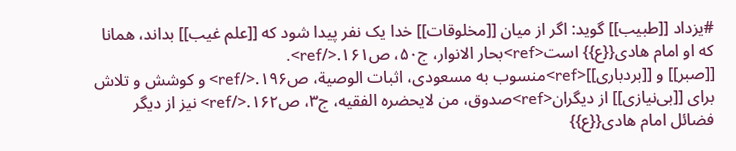#یزداد [[طبیب]] گوید: اگر از میان [[مخلوقات]] خدا یک نفر پیدا شود که [[علم غیب]] بداند، همانا که او امام هادی{{ع}} است‌<ref>بحار الانوار، ج۵۰، ص۱۶۱.</ref>.
[[صبر]] و [[بردباری]]<ref>منسوب به مسعودی، اثبات الوصیة، ص۱۹۶.</ref> و کوشش و تلاش برای [[بی‌نیازی]] از دیگران<ref>صدوق، من لایحضره الفقیه، ج۳، ص۱۶۲.</ref> نیز از دیگر فضائل امام هادی{{ع}}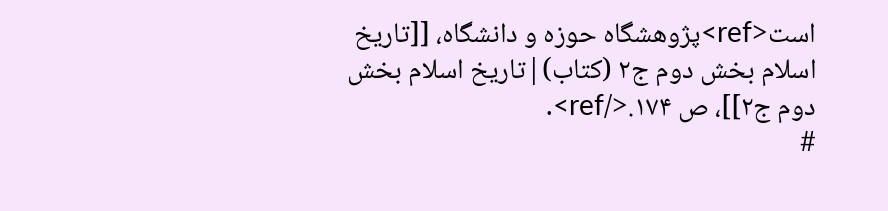است<ref>پژوهشگاه حوزه و دانشگاه، [[تاریخ اسلام بخش دوم ج۲ (کتاب)|تاریخ اسلام بخش دوم ج۲]]، ص ۱۷۴.</ref>.
#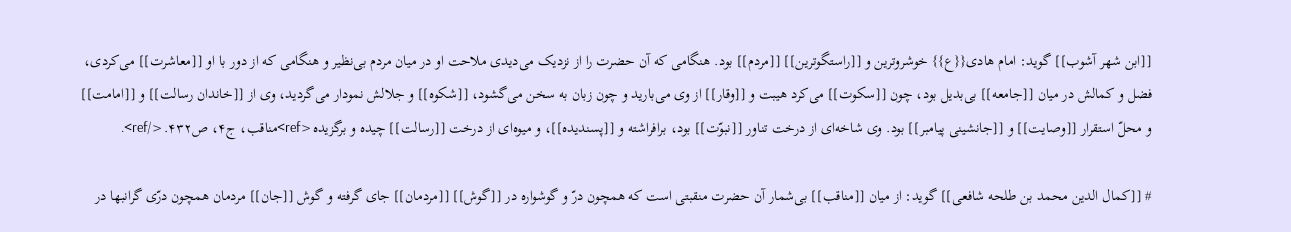[[ابن شهر آشوب]] گوید: امام هادی{{ع}} خوشروترین و [[راستگوترین]] [[مردم]] بود. هنگامی که آن حضرت را از نزدیک می‌دیدی ملاحت او در میان مردم بی‌نظیر و هنگامی که از دور با او [[معاشرت]] می‌کردی، فضل و کمالش در میان [[جامعه]] بی‌بدیل بود، چون [[سکوت]] می‌کرد هیبت و [[وقار]] از وی می‌بارید و چون زبان به سخن می‌گشود، [[شکوه]] و جلالش نمودار می‌گردید، وی از [[خاندان رسالت]] و [[امامت]] و محلّ استقرار [[وصایت]] و [[جانشینی پیامبر]] بود. وی شاخه‌ای از درخت تناور [[نبوّت]] بود، برافراشته و [[پسندیده]]، و میوه‌ای از درخت [[رسالت]] چیده و برگزیده‌<ref>مناقب، ج۴، ص۴۳۲.</ref>.

# [[کمال الدین محمد بن طلحه شافعی]] گوید: از میان [[مناقب]] بی‌شمار آن حضرت منقبتی است که همچون درّ و گوشواره در [[گوش]] [[مردمان]] جای گرفته و گوش [[جان]] مردمان همچون درّی گرانبها در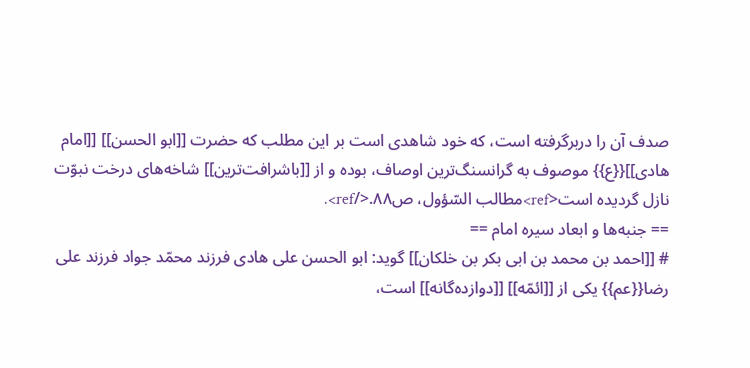صدف آن را دربرگرفته است، که خود شاهدی است بر این مطلب که حضرت [[ابو الحسن]] [[امام هادی]]{{ع}} موصوف به گرانسنگ‌ترین اوصاف، بوده و از [[باشرافت‌ترین]] شاخه‌های درخت نبوّت‌ نازل گردیده است‌<ref>مطالب السّؤول، ص۸۸.</ref>.
== جنبه‌ها و ابعاد سیره امام ==
# [[احمد بن محمد بن ابی بکر بن خلکان]] گوید: ابو الحسن علی هادی فرزند محمّد جواد فرزند علی رضا{{عم}} یکی از [[ائمّه]] [[دوازده‌گانه]] است،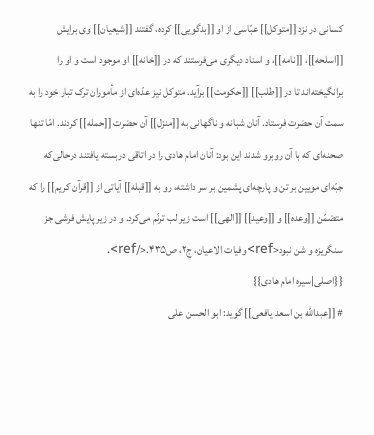کسانی در نزد [[متوکل]] عبّاسی از او [[بدگویی]] کرده، گفتند [[شیعیان]] وی برایش [[اسلحه]]، [[نامه]]، و اسناد دیگری می‌فرستند که در [[خانه]] او موجود است و او را برانگیخته‌اند تا در [[طلب]] [[حکومت]] برآید. متوکل نیز عدّه‌ای از مأموران ترک تبار خود را به سمت آن حضرت فرستاد. آنان شبانه و ناگهانی به [[منزل]] آن حضرت [[حمله]] کردند. امّا تنها صحنه‌ای که با آن روبرو شدند این بود: آنان امام هادی را در اتاقی دربسته یافتند درحالی‌که جبّه‌ای مویین بر تن و پارچه‌ای پشمین بر سر داشته، رو به [[قبله]] آیاتی از [[قرآن کریم]] را که متضمّن [[وعده]] و [[وعید]] [[الهی]] است زیر لب ترنّم می‌کرد. و در زیر پایش فرشی جز سنگریزه و شن نبود<ref>وفیات الاعیان، ج۲، ص۴۳۵.</ref>.
{{اصلی|سیره امام هادی}}
# [[عبدالله بن اسعد یافعی]] گوید: ابو الحسن علی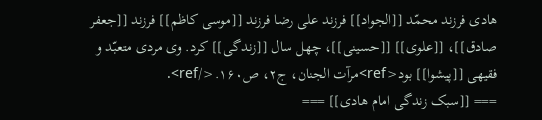هادی فرزند محمّد [[الجواد]] فرزند علی رضا فرزند [[موسی کاظم]] فرزند [[جعفر صادق]]، [[علوی]] [[حسینی]]، چهل سال [[زندگی]] کرد. وی مردی متعبّد و فقیهی [[پیشوا]] بود<ref>مرآت الجنان، ج۲، ص۱۶۰.</ref>.
=== [[سبک زندگی امام هادی]] ===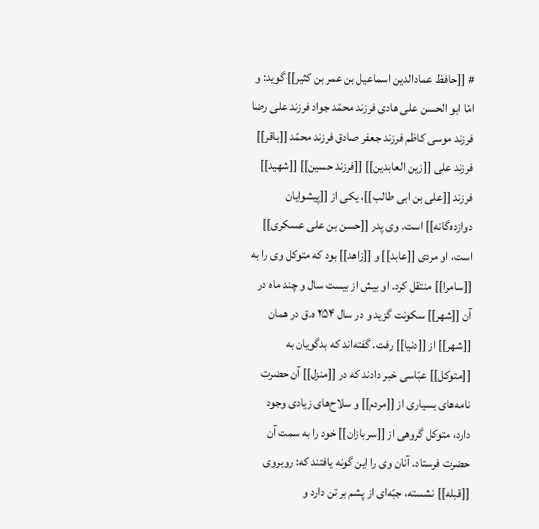# [[حافظ عمادالدین اسماعیل بن عمر بن کثیر]] گوید: و امّا ابو الحسن علی هادی فرزند محمّد جواد فرزند علی رضا فرزند موسی کاظم فرزند جعفر صادق فرزند محمّد [[باقر]] فرزند علی [[زین العابدین]] [[فرزند حسین]] [[شهید]] فرزند [[علی بن ابی طالب]]، یکی از [[پیشوایان دوازده‌گانه]] است. وی پدر [[حسن بن علی عسکری]] است، او مردی [[عابد]] و [[زاهد]] بود که متوکل وی را به [[سامرا]] منتقل کرد. او بیش از بیست سال و چند ماه در آن [[شهر]] سکونت گزید و در سال ۲۵۴ ه.ق‌ در همان [[شهر]] از [[دنیا]] رفت. گفته‌اند که بدگویان به [[متوکل]] عبّاسی خبر دادند که در [[منزل]] آن حضرت نامه‌های بسیاری از [[مردم]] و سلاح‌های زیادی وجود دارد، متوکل گروهی از [[سربازان]] خود را به سمت آن حضرت فرستاد. آنان وی را این گونه یافتند که: روبروی [[قبله]] نشسته، جبّه‌ای از پشم بر تن دارد و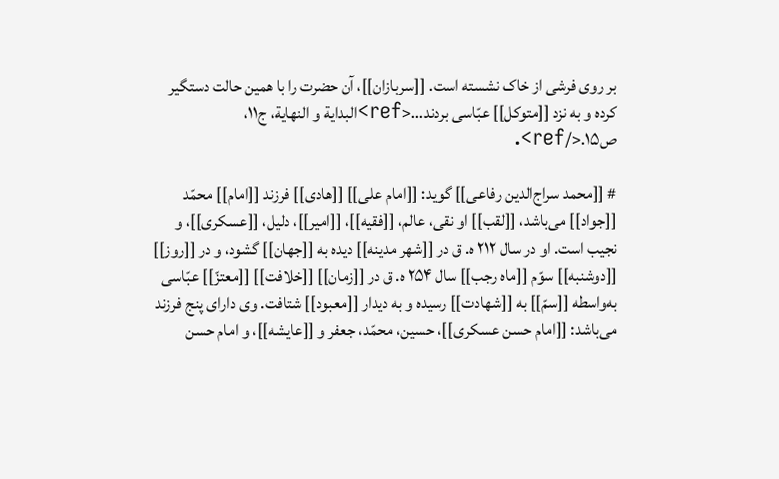بر روی فرشی از خاک نشسته است. [[سربازان]]، آن حضرت را با همین حالت دستگیر کرده و به نزد [[متوکل]] عبّاسی بردند...<ref>البدایة و النهایة، ج۱۱، ص۱۵.</ref>.

# [[محمد سراج‌الدین رفاعی]] گوید: [[امام علی]] [[هادی]] فرزند [[امام]] محمّد [[جواد]] می‌باشد، [[لقب]] او نقی، عالم، [[فقیه]]، [[امیر]]، دلیل، [[عسکری]]، و نجیب است. او در سال ۲۱۲ ه. ق در [[شهر مدینه]] دیده به [[جهان]] گشود، و در [[روز]] [[دوشنبه]] سوّم [[ماه رجب]] سال ۲۵۴ ه. ق در [[زمان]] [[خلافت]] [[معتزّ]] عبّاسی به‌واسطه [[سمّ]] به [[شهادت]] رسیده و به دیدار [[معبود]] شتافت. وی دارای پنج فرزند می‌باشد: [[امام حسن عسکری]]، حسین، محمّد، جعفر و [[عایشه]]، و امام حسن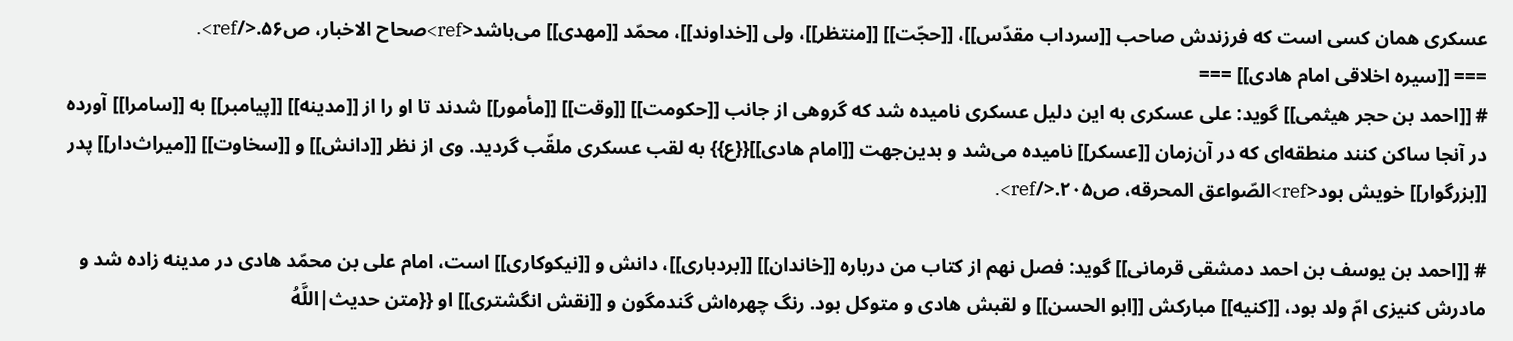عسکری همان کسی است که فرزندش صاحب [[سرداب مقدّس]]، [[حجّت]] [[منتظر]]، ولی [[خداوند]]، محمّد [[مهدی]] می‌باشد<ref>صحاح الاخبار، ص۵۶.</ref>.
=== [[سیره اخلاقی امام هادی]] ===
# [[احمد بن حجر هیثمی]] گوید: علی عسکری به این دلیل عسکری نامیده شد که گروهی از جانب [[حکومت]] [[وقت]] [[مأمور]] شدند تا او را از [[مدینه]] [[پیامبر]] به [[سامرا]] آورده در آنجا ساکن کنند منطقه‌ای که در آن‌زمان [[عسکر]] نامیده می‌شد و بدین‌جهت [[امام هادی]]{{ع}} به لقب عسکری ملقّب گردید. وی از نظر [[دانش]] و [[سخاوت]] [[میراث‌دار]] پدر [[بزرگوار]] خویش بود<ref>الصّواعق المحرقه، ص۲۰۵.</ref>.

# [[احمد بن یوسف بن احمد دمشقی قرمانی]] گوید: فصل نهم از کتاب‌ من درباره [[خاندان]] [[بردباری]]، دانش و [[نیکوکاری]] است، امام علی بن محمّد هادی در مدینه زاده شد و مادرش کنیزی امّ ولد بود، [[کنیه]] مبارکش [[ابو الحسن]] و لقبش هادی و متوکل بود. رنگ چهره‌اش گندمگون و [[نقش انگشتری]] او {{متن حدیث|اللَّهُ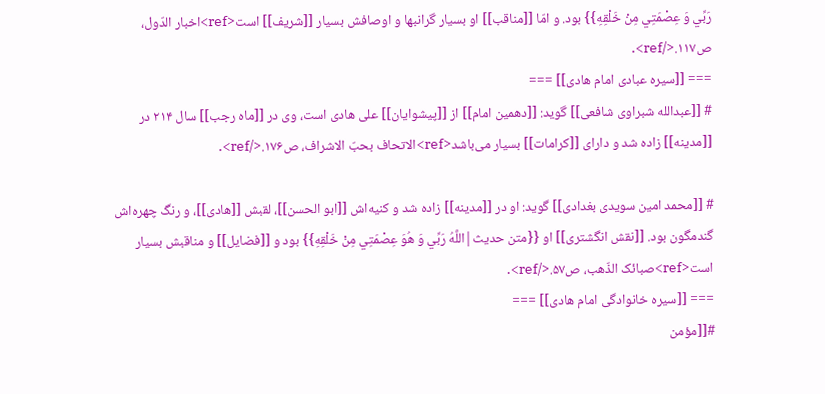رَبِّي وَ عِصْمَتِي مِنْ خَلْقِهِ}} بود. و امّا [[مناقب]] او بسیار گرانبها و اوصافش بسیار [[شریف]] است‌<ref>اخبار الدّول، ص۱۱۷.</ref>.
=== [[سیره عبادی امام هادی]] ===
# [[عبدالله شبراوی شافعی]] گوید: [[دهمین امام]] از [[پیشوایان]] علی هادی است، وی در [[ماه رجب]] سال ۲۱۴ در [[مدینه]] زاده شد و دارای [[کرامات]] بسیار می‌باشد<ref>الاتحاف بحبّ الاشراف، ص۱۷۶.</ref>.

# [[محمد امین سویدی بغدادی]] گوید: او در [[مدینه]] زاده شد و کنیه‌اش [[ابو الحسن]]، لقبش [[هادی]]، و رنگ چهره‌اش گندمگون بود. [[نقش انگشتری]] او {{متن حدیث|اللَّهُ رَبِّي وَ هُوَ عِصْمَتِي مِنْ خَلْقِهِ}} بود و [[فضایل]] و مناقبش بسیار است‌<ref>صبائک الذّهب، ص۵۷.</ref>.
=== [[سیره خانوادگی امام هادی]] ===
#[[مؤمن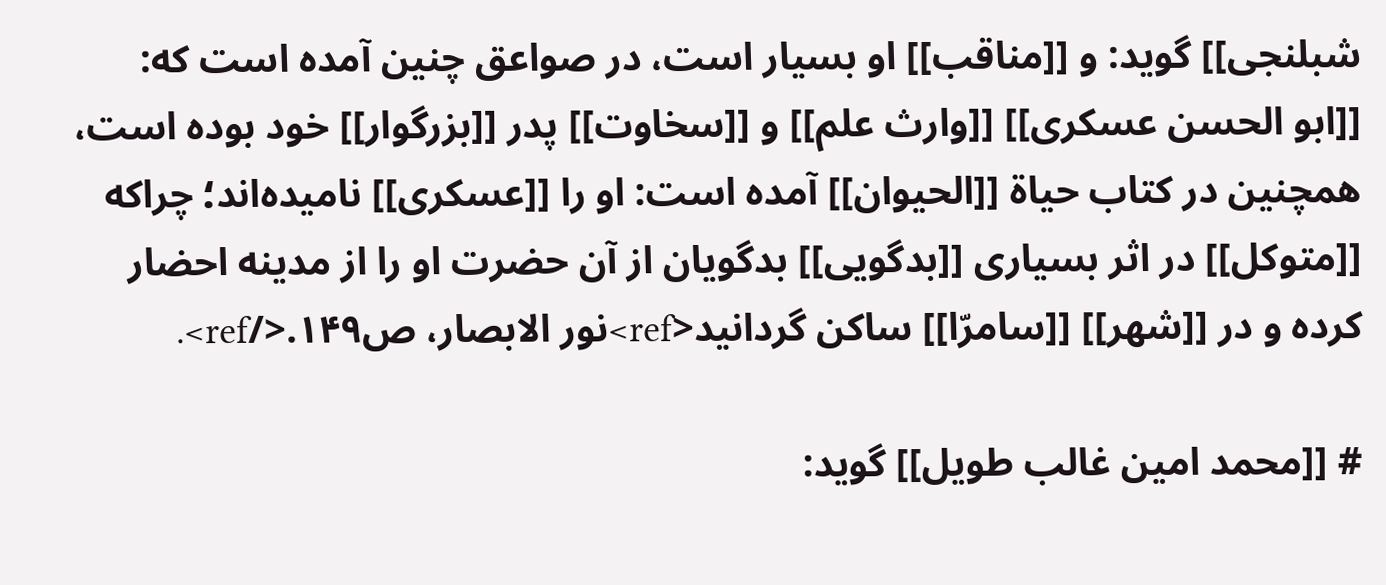شبلنجی]] گوید: و [[مناقب]] او بسیار است، در صواعق چنین آمده است که: [[ابو الحسن عسکری]] [[وارث علم]] و [[سخاوت]] پدر [[بزرگوار]] خود بوده است، همچنین در کتاب حیاة [[الحیوان]] آمده است: او را [[عسکری]] نامیده‌اند؛ چراکه [[متوکل]] در اثر بسیاری [[بدگویی]] بدگویان از آن حضرت او را از مدینه احضار کرده و در [[شهر]] [[سامرّا]] ساکن گردانید<ref>نور الابصار، ص۱۴۹.</ref>.

# [[محمد امین غالب طویل]] گوید: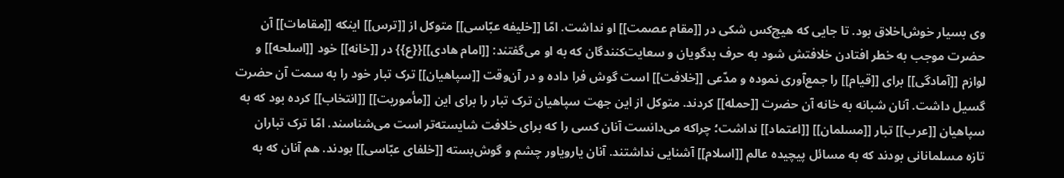وی بسیار خوش‌اخلاق بود. تا جایی که هیچ‌کس شکی در [[مقام عصمت]] او نداشت. امّا [[خلیفه عبّاسی]] متوکل از [[ترس]] اینکه [[مقامات]] آن حضرت موجب به خطر افتادن خلافتش شود به حرف بدگویان و سعایت‌کنندگان که به او می‌گفتند: [[امام هادی]]{{ع}} در [[خانه]] خود [[اسلحه]] و لوازم [[آمادگی]] برای [[قیام]] را جمع‌آوری نموده و مدّعی [[خلافت]] است گوش فرا داده و در آن‌وقت [[سپاهیان]] ترک تبار خود را به سمت آن حضرت گسیل داشت. آنان شبانه به خانه آن حضرت [[حمله]] کردند. متوکل از این جهت سپاهیان ترک تبار را برای این [[مأموریت]] [[انتخاب]] کرده بود که به سپاهیان [[عرب]] تبار [[مسلمان]] [[اعتماد]] نداشت؛ چراکه می‌دانست آنان کسی را که برای خلافت شایسته‌تر است می‌شناسند. امّا ترک تباران تازه مسلمانانی بودند که به مسائل پیچیده عالم [[اسلام]] آشنایی نداشتند. آنان یارویاور چشم و گوش‌بسته [[خلفای عبّاسی]] بودند. هم آنان که به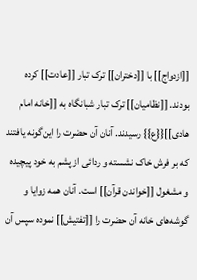[[ازدواج]] با [[دختران]] ترک تبار [[عادت]] کرده بودند. [[نظامیان]] ترک تبار شبانگاه به [[خانه امام هادی]]{{ع}} رسیدند. آنان آن حضرت را این‌گونه یافتند که بر فرش خاک نشسته و ردائی از پشم به خود پیچیده و مشغول [[خواندن قرآن]] است. آنان همه زوایا و گوشه‌های خانه آن حضرت را [[تفتیش]] نموده سپس آن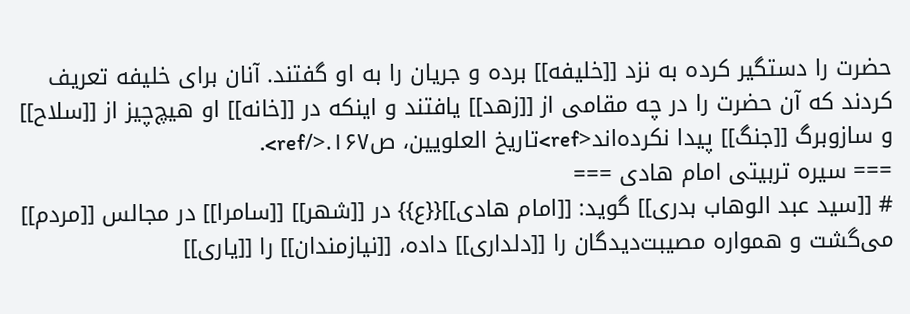حضرت را دستگیر کرده به نزد [[خلیفه]] برده و جریان را به او گفتند. آنان برای خلیفه تعریف کردند که آن حضرت را در چه مقامی از [[زهد]] یافتند و اینکه در [[خانه]] او هیچ‌چیز از [[سلاح]] و سازوبرگ [[جنگ]] پیدا نکرده‌اند<ref>تاریخ العلویین، ص۱۶۷.</ref>.
=== سیره تربیتی امام هادی ===
# [[سید عبد الوهاب بدری]] گوید: [[امام هادی]]{{ع}} در [[شهر]] [[سامرا]] در مجالس [[مردم]] می‌گشت و همواره مصیبت‌دیدگان را [[دلداری]] داده، [[نیازمندان]] را [[یاری]]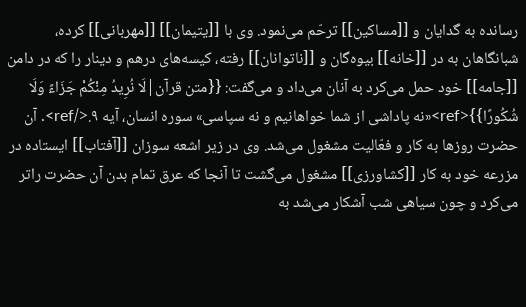رسانده به گدایان و [[مساکین]] ترحّم می‌نمود. وی با [[یتیمان]] [[مهربانی]] کرده، شبانگاهان به در [[خانه]] بیوه‌گان و [[ناتوانان]] رفته، کیسه‌های درهم و دینار را که در دامن [[جامه]] خود حمل می‌کرد به آنان می‌داد و می‌گفت: {{متن قرآن|لَا نُرِيدُ مِنْكُمْ جَزَاءً وَلَا شُكُورًا}}<ref>«نه پاداشی از شما خواهانیم و نه سپاسی» سوره انسان، آیه ۹.</ref>. آن حضرت روزها به کار و فعّالیت مشغول می‌شد. وی در زیر اشعه سوزان [[آفتاب]] ایستاده در مزرعه خود به کار [[کشاورزی]] مشغول می‌گشت تا آنجا که عرق تمام بدن آن حضرت را‌تر می‌کرد و چون سیاهی شب آشکار می‌شد به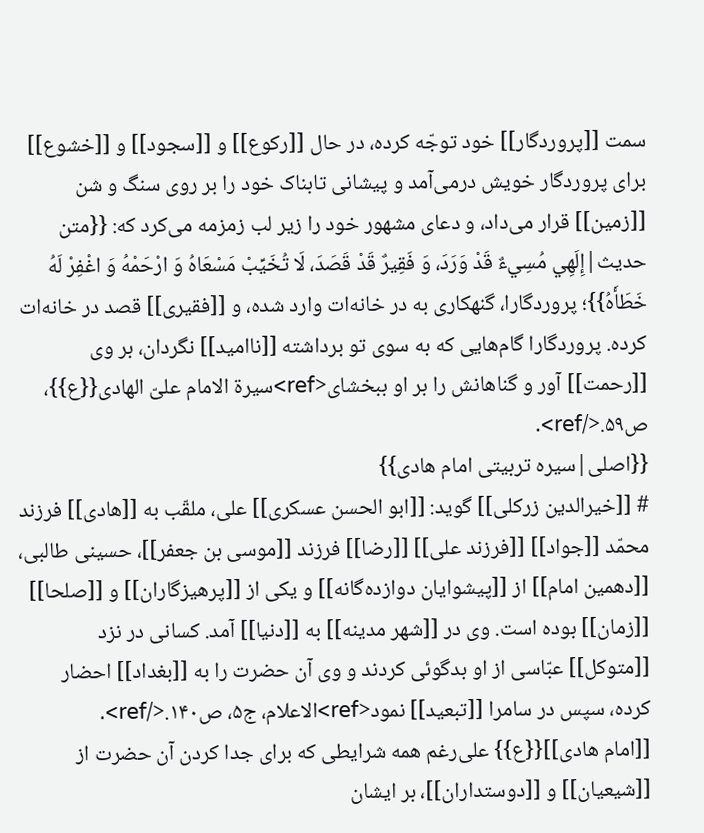سمت [[پروردگار]] خود توجّه کرده، در حال [[رکوع]] و [[سجود]] و [[خشوع]] برای پروردگار خویش درمی‌آمد و پیشانی تابناک خود را بر روی سنگ و شن [[زمین]] قرار می‌داد، و دعای مشهور خود را زیر لب زمزمه می‌کرد که: {{متن حدیث|إِلَهِي مُسِيءٌ قَدْ وَرَدَ، وَ فَقِيرٌ قَدْ قَصَدَ، لَا تُخَيِّبْ مَسْعَاهُ وَ ارْحَمْهُ وَ اغْفِرْ لَهُ خَطَأَهُ}}؛ پروردگارا، گنهکاری به در خانه‌ات وارد شده، و [[فقیری]] قصد در خانه‌ات کرده. پروردگارا گام‌هایی که به سوی تو برداشته [[ناامید]] نگردان، بر وی [[رحمت]] آور و گناهانش را بر او ببخشای‌<ref>سیرة الامام علىّ الهادى{{ع}}، ص۵۹.</ref>.
{{اصلی|سیره تربیتی امام هادی}}
# [[خیرالدین زرکلی]] گوید: [[ابو الحسن عسکری]] علی، ملقّب به [[هادی]] فرزند محمّد [[جواد]] [[فرزند علی]] [[رضا]] فرزند [[موسی بن جعفر]]، حسینی طالبی، [[دهمین امام]] از [[پیشوایان دوازده‌گانه]] و یکی از [[پرهیزگاران]] و [[صلحا]] [[زمان]] بوده است. وی در [[شهر مدینه]] به [[دنیا]] آمد. کسانی در نزد [[متوکل]] عبّاسی از او بدگوئی کردند و وی آن حضرت را به [[بغداد]] احضار کرده، سپس در سامرا [[تبعید]] نمود<ref>الاعلام، ج۵، ص۱۴۰.</ref>.
[[امام هادی]]{{ع}} علی‌رغم همه شرایطی که برای جدا کردن آن حضرت از [[شیعیان]] و [[دوستداران]]، بر ایشان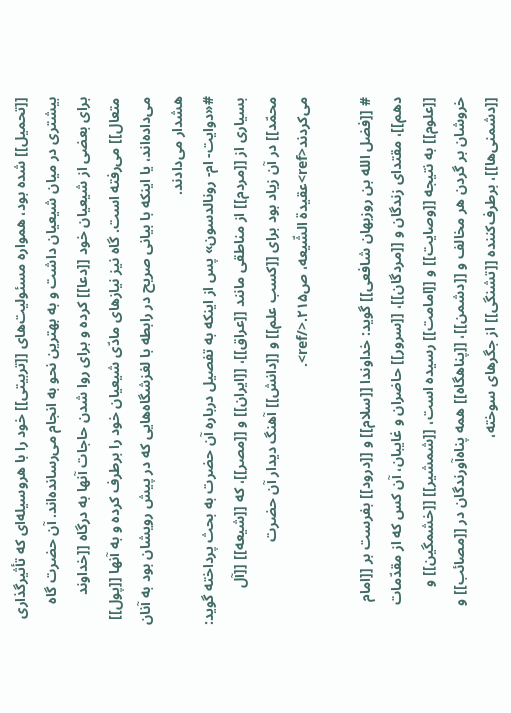[[تحمیل]] شده بود، همواره مسئولیت‌های [[تربیتی]] خود را با هروسیله‌ای که تأثیرگذاری بیشتری در میان شیعیان داشت و به بهترین نحو به انجام می‌رسانده‌اند. آن حضرت گاه برای بعضی از شیعیان خود [[دعا]] کرده و برای روا شدن حاجات آنها به درگاه [[خداوند متعال]] می‌رفته است. گاه نیز نیازهای مادّی شیعیان خود را برطرف کرده و به آنها [[پول]] می‌داده‌اند، یا اینکه با بیانی صریح در رابطه با لغزشگاه‌هایی که در پیش رویشان بود به آنان هشدار می‌دادند.
#«دوایت- ام- رونالدسون» پس از اینکه به تفصیل درباره آن حضرت به بحث پرداخته گوید: بسیاری از [[مردم]] از مناطقی مانند [[عراق]]، [[ایران]] و [[مصر]]، که [[شیعه]] [[آل محمّد]] در آن زیاد بود برای [[کسب علم]] و [[دانش]] آهنگ دیدار آن‌ حضرت می‌کردند<ref>عقیدة الشّیعه، ص۲۱۵.</ref>.

# [[فضل الله بن روزبهان شافعی]] گوید: خداوندا [[سلام]] و [[درود]] بفرست بر [[امام دهم]]، مقتدای زندگان و [[مردگان]]، [[سرور]] حاضران و غایبان، آن کس که از مقدّمات [[علوم]] به نتیجه [[وصایت]] و [[امامت]] رسیده است، [[شمشیر]] [[خشمگین]] و خروشان بر گردن هر مخالف و [[دشمن]]، [[پناهگاه]] همه پناه‌آورندگان در [[مصائب]] و [[دشمنی‌ها]]، برطرف‌کننده [[تشنگی]] از جگرهای سوخته،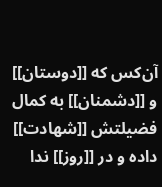آن‌کس که [[دوستان]] و [[دشمنان]] به کمال فضیلتش [[شهادت]] داده و در [[روز]] ندا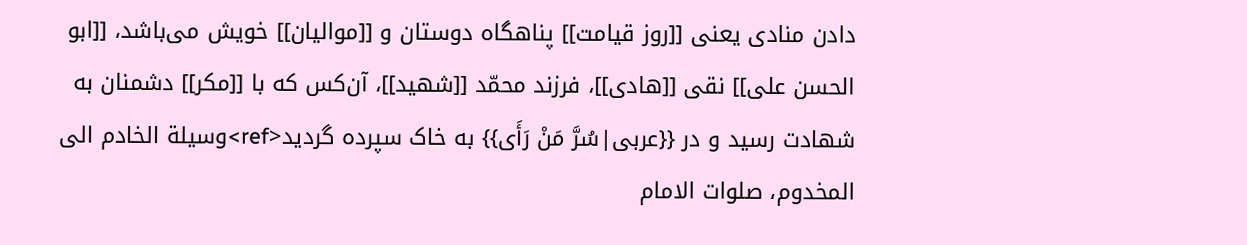دادن منادی یعنی [[روز قیامت]] پناهگاه دوستان و [[موالیان]] خویش می‌باشد، [[ابو الحسن علی]] نقی [[هادی]]، فرزند محمّد [[شهید]]، آن‌کس که با [[مکر]] دشمنان به شهادت رسید و در {{عربی|سُرَّ مَنْ رَأَى}} به خاک سپرده گردید<ref>وسیلة الخادم الى المخدوم، صلوات الامام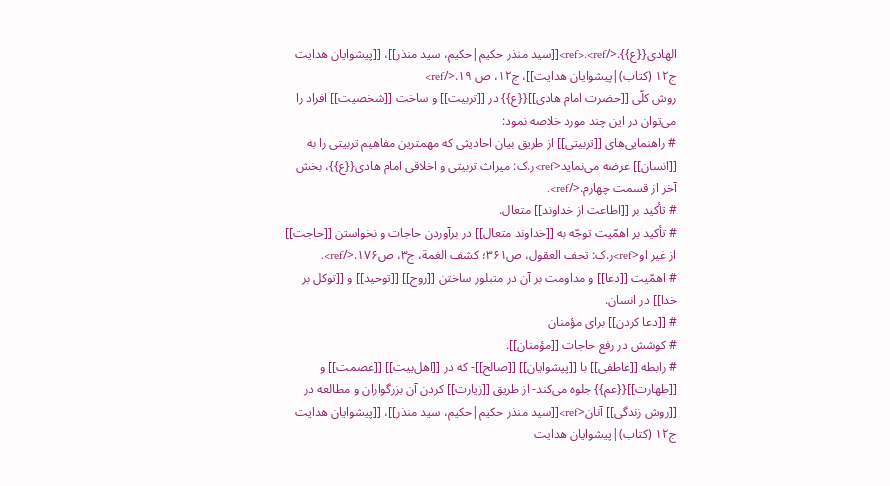الهادى{{ع}}.</ref>.<ref>[[سید منذر حکیم|حکیم، سید منذر]]، [[پیشوایان هدایت ج۱۲ (کتاب)|پیشوایان هدایت]]، ج۱۲، ص ۱۹.</ref>
روش کلّی [[حضرت امام هادی]]{{ع}} در [[تربیت]] و ساخت [[شخصیت]] افراد را می‌توان در این چند مورد خلاصه نمود:
# راهنمایی‌های [[تربیتی]] از طریق بیان احادیثی که مهمترین مفاهیم تربیتی را به [[انسان]] عرضه می‌نماید<ref>ر.ک: میراث تربیتى و اخلاقى امام هادى{{ع}}، بخش آخر از قسمت چهارم.</ref>.
# تأکید بر [[اطاعت از خداوند]] متعال.
# تأکید بر اهمّیت توجّه به [[خداوند متعال]] در برآوردن حاجات و نخواستن [[حاجت]] از غیر او<ref>ر.ک: تحف العقول، ص۳۶۱؛ کشف الغمة، ج۳، ص۱۷۶.</ref>.
# اهمّیت [[دعا]] و مداومت بر آن در متبلور ساختن [[روح]] [[توحید]] و [[توکل بر خدا]] در انسان.
# [[دعا کردن]] برای مؤمنان‌
# کوشش در رفع حاجات [[مؤمنان]].
# رابطه [[عاطفی]] با [[پیشوایان]] [[صالح]]- که در [[اهل‌بیت]] [[عصمت]] و [[طهارت]]{{عم}} جلوه می‌کند- از طریق [[زیارت]] کردن آن بزرگواران و مطالعه در [[روش زندگی]] آنان<ref>[[سید منذر حکیم|حکیم، سید منذر]]، [[پیشوایان هدایت ج۱۲ (کتاب)|پیشوایان هدایت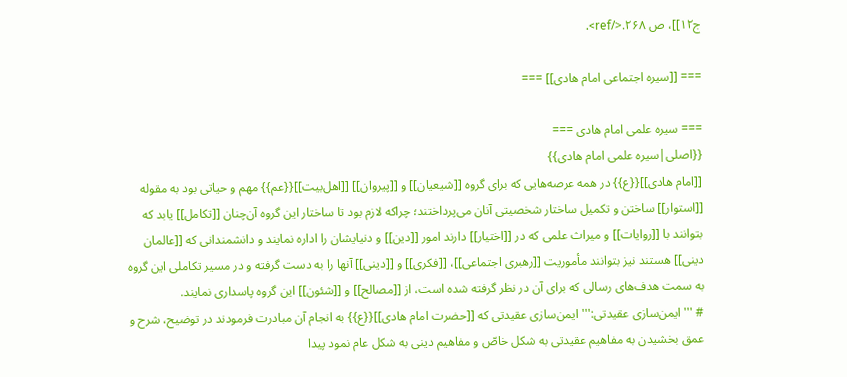ج۱۲]]، ص ۲۶۸.</ref>.

=== [[سیره اجتماعی امام هادی]] ===

=== سیره علمی امام هادی ===
{{اصلی|سیره علمی امام هادی}}
[[امام هادی]]{{ع}} در همه عرصه‌هایی که برای گروه [[شیعیان]] و [[پیروان]] [[اهل‌بیت]]{{عم}} مهم و حیاتی بود به مقوله [[استوار]] ساختن و تکمیل ساختار شخصیتی آنان می‌پرداختند؛ چراکه لازم بود تا ساختار این گروه آن‌چنان [[تکامل]] یابد که بتوانند با [[روایات]] و میراث علمی که در [[اختیار]] دارند امور [[دین]] و دنیایشان را اداره نمایند و دانشمندانی که [[عالمان دینی]] هستند نیز بتوانند مأموریت [[رهبری اجتماعی]]، [[فکری]] و [[دینی]] آنها را به دست گرفته و در مسیر تکاملی این گروه به سمت هدف‌های رسالی که برای آن در نظر گرفته شده است، از [[مصالح]] و [[شئون]] این گروه پاسداری نمایند.
# '''ایمن‌سازی عقیدتی:''' ایمن‌سازی عقیدتی که [[حضرت امام هادی]]{{ع}} به انجام آن مبادرت فرمودند در توضیح، شرح و عمق بخشیدن به مفاهیم عقیدتی به شکل خاصّ و مفاهیم دینی به شکل عام نمود پیدا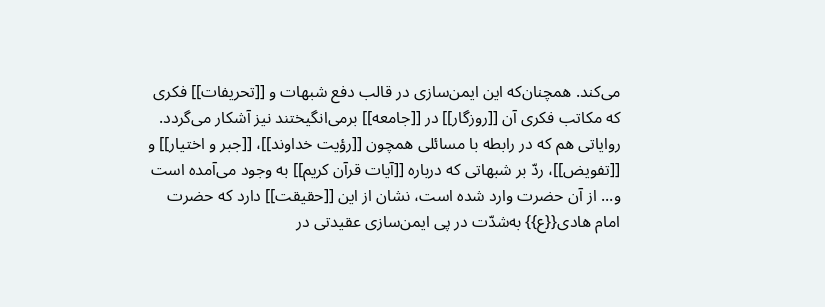می‌کند. همچنان‌که این ایمن‌سازی در قالب دفع شبهات و [[تحریفات]] فکری که مکاتب فکری آن [[روزگار]] در [[جامعه]] برمی‌انگیختند نیز آشکار می‌گردد. روایاتی هم که در رابطه با مسائلی همچون [[رؤیت خداوند]]، [[جبر و اختیار]] و [[تفویض]]، ردّ بر شبهاتی که درباره [[آیات قرآن کریم]] به وجود می‌آمده است و... از آن حضرت وارد شده است، نشان از این [[حقیقت]] دارد که حضرت‌ امام هادی{{ع}} به‌شدّت در پی ایمن‌سازی عقیدتی در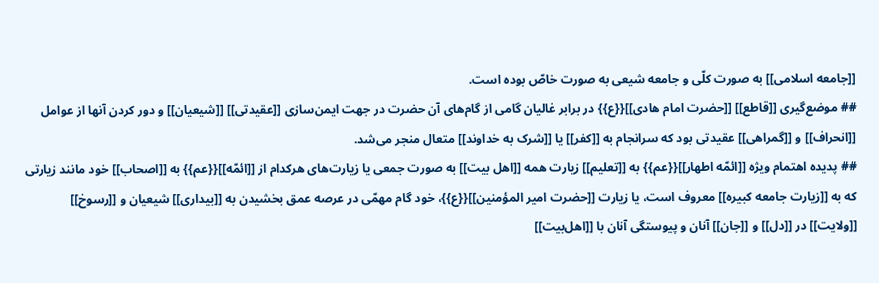[[جامعه اسلامی]] به صورت کلّی و جامعه شیعی به صورت خاصّ بوده است.
## موضع‌گیری [[قاطع]] [[حضرت امام هادی]]{{ع}} در برابر غالیان گامی از گام‌های آن حضرت در جهت ایمن‌سازی [[عقیدتی]] [[شیعیان]] و دور کردن آنها از عوامل‌ [[انحراف]] و [[گمراهی]] عقیدتی بود که سرانجام به [[کفر]] یا [[شرک به خداوند]] متعال منجر می‌شد.
## پدیده اهتمام ویژه [[ائمّه اطهار]]{{عم}} به [[تعلیم]] زیارت همه [[اهل بیت]] به صورت جمعی یا زیارت‌های هرکدام از [[ائمّه]]{{عم}} به [[اصحاب]] خود مانند زیارتی که به [[زیارت جامعه کبیره]] معروف است، یا زیارت [[حضرت امیر المؤمنین]]{{ع}}، خود گام مهمّی در عرصه عمق بخشیدن به [[بیداری]] شیعیان و [[رسوخ]] [[ولایت]] در [[دل]] و [[جان]] آنان و پیوستگی آنان با [[اهل‌بیت]]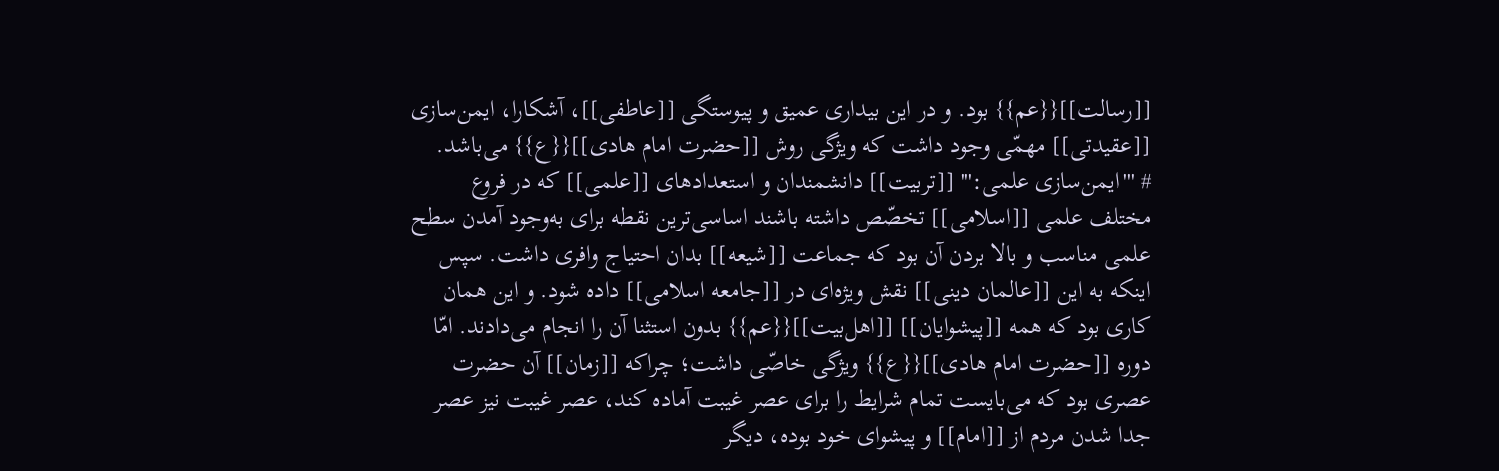[[رسالت]]{{عم}} بود. و در این بیداری عمیق و پیوستگی [[عاطفی]]، آشکارا، ایمن‌سازی [[عقیدتی]] مهمّی وجود داشت که ویژگی روش [[حضرت امام هادی]]{{ع}} می‌باشد.
# '''ایمن‌سازی علمی‌:''' [[تربیت]] دانشمندان و استعدادهای [[علمی]] که در فروع مختلف علمی [[اسلامی]] تخصّص داشته باشند اساسی‌ترین نقطه برای به‌وجود آمدن سطح علمی مناسب و بالا بردن آن بود که جماعت [[شیعه]] بدان احتیاج وافری داشت. سپس اینکه به این [[عالمان دینی]] نقش ویژه‌ای در [[جامعه اسلامی]] داده شود. و این همان کاری بود که همه [[پیشوایان]] [[اهل‌بیت]]{{عم}} بدون استثنا آن را انجام می‌دادند. امّا دوره [[حضرت امام هادی]]{{ع}} ویژگی خاصّی داشت؛ چراکه [[زمان]] آن حضرت عصری بود که می‌بایست تمام شرایط را برای عصر غیبت آماده کند، عصر غیبت نیز عصر جدا شدن مردم از [[امام]] و پیشوای خود بوده، دیگر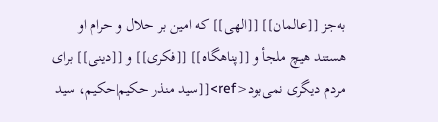به‌جز [[عالمان]] [[الهی]] که امین بر حلال و حرام او هستند هیچ ملجأ و [[پناهگاه]] [[فکری]] و [[دینی]] برای مردم دیگری نمی‌بود<ref>[[سید منذر حکیم|حکیم، سید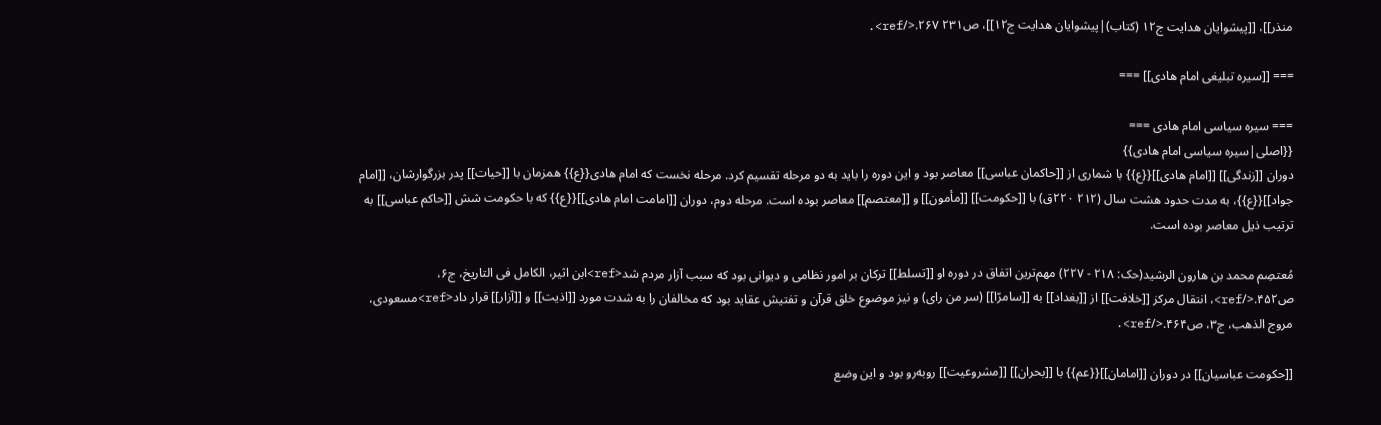منذر]]، [[پیشوایان هدایت ج۱۲ (کتاب)|پیشوایان هدایت ج۱۲]]، ص۲۳۱ ۲۶۷.</ref>.

=== [[سیره تبلیغی امام هادی]] ===

=== سیره سیاسی امام هادی ===
{{اصلی|سیره سیاسی امام هادی}}
دوران [[زندگی]] [[امام هادی]]{{ع}} با شماری از [[حاکمان عباسی]] معاصر بود و این دوره را باید به دو مرحله تقسیم کرد. مرحله نخست که امام هادی{{ع}} همزمان با [[حیات]] پدر بزرگوارشان، [[امام جواد]]{{ع}}، به مدت حدود هشت سال (۲۱۲ ۲۲۰ق) با [[حکومت]] [[مأمون]] و [[معتصم]] معاصر بوده است. مرحله دوم، دوران [[امامت امام هادی]]{{ع}} که با حکومت شش [[حاکم عباسی]] به ترتیب ذیل معاصر بوده است.

مُعتصِم محمد بن هارون الرشید(حک: ۲۱۸ - ۲۲۷) مهم‌ترین اتفاق در دوره او [[تسلط]] ترکان بر امور نظامی و دیوانی بود که سبب آزار مردم شد<ref>ابن اثیر، الکامل فی التاریخ، ج۶، ص۴۵۲.</ref>، انتقال مرکز [[خلافت]] از [[بغداد]] به [[سامرّا]] (سر من رای) و نیز موضوع خلق قرآن و تفتیش عقاید بود که مخالفان را به شدت مورد [[اذیت]] و [[آزار]] قرار داد<ref>مسعودی، مروج الذهب، ج۳، ص۴۶۴.</ref>.

[[حکومت عباسیان]] در دوران [[امامان]]{{عم}} با [[بحران]] [[مشروعیت]] روبه‌رو بود و این وضع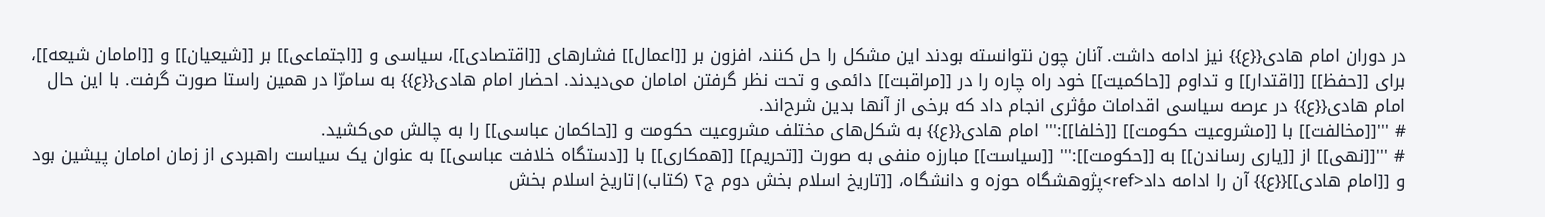در دوران امام هادی{{ع}} نیز ادامه داشت. آنان چون نتوانسته بودند این مشکل را حل کنند، افزون بر [[اعمال]] فشارهای [[اقتصادی]]، سیاسی و [[اجتماعی]] بر [[شیعیان]] و [[امامان شیعه]]، برای [[حفظ]] [[اقتدار]] و تداوم [[حاکمیت]] خود راه چاره را در [[مراقبت]] دائمی و تحت نظر گرفتن امامان می‌دیدند. احضار امام هادی{{ع}} به سامرّا در همین راستا صورت گرفت. با این حال امام هادی{{ع}} در عرصه سیاسی اقدامات مؤثری انجام داد که برخی از آنها بدین شرح‌اند.
# '''[[مخالفت]] با [[مشروعیت حکومت]] [[خلفا]]:''' امام هادی{{ع}} به شکل‌های مختلف مشروعیت حکومت و [[حاکمان عباسی]] را به چالش می‌کشید.
# '''[[نهی]] از [[یاری رساندن]] به [[حکومت]]:''' [[سیاست]] مبارزه منفی به صورت [[تحریم]] [[همکاری]] با [[دستگاه خلافت عباسی]] به عنوان یک سیاست راهبردی از زمان امامان پیشین بود و [[امام هادی]]{{ع}} آن را ادامه داد<ref>پژوهشگاه حوزه و دانشگاه، [[تاریخ اسلام بخش دوم ج۲ (کتاب)|تاریخ اسلام بخش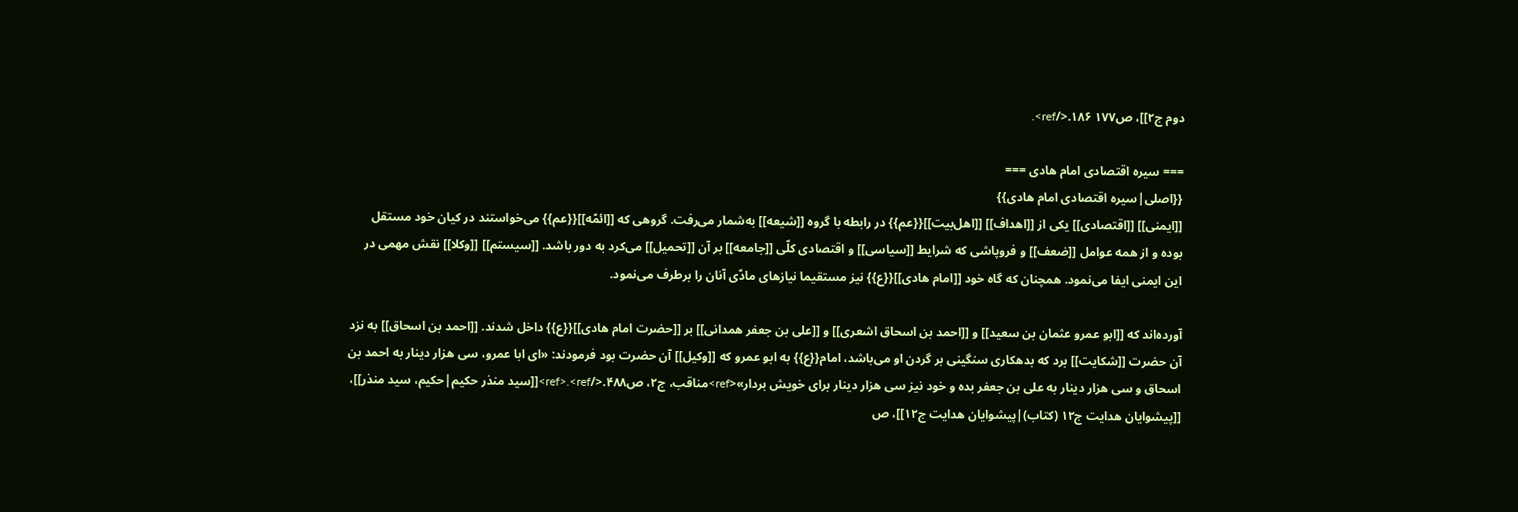دوم ج۲]]، ص۱۷۷ ۱۸۶.</ref>.

=== سیره اقتصادی امام هادی ===
{{اصلی|سیره اقتصادی امام هادی}}
[[ایمنی]] [[اقتصادی]] یکی از [[اهداف]] [[اهل‌بیت]]{{عم}} در رابطه با گروه [[شیعه]] به‌شمار می‌رفت. گروهی که [[ائمّه]]{{عم}} می‌خواستند در کیان خود مستقل بوده و از همه عوامل [[ضعف]] و فروپاشی که شرایط [[سیاسی]] و اقتصادی کلّی [[جامعه]] بر آن [[تحمیل]] می‌کرد به دور باشد. [[سیستم]] [[وکلا]] نقش مهمی در این ایمنی ایفا می‌نمود. همچنان که گاه خود [[امام هادی]]{{ع}} نیز مستقیما نیازهای مادّی آنان را برطرف می‌نمود.

آورده‌اند که [[ابو عمرو عثمان بن سعید]] و [[احمد بن اسحاق اشعری]] و [[علی بن جعفر همدانی]] بر [[حضرت امام هادی]]{{ع}} داخل شدند. [[احمد بن اسحاق]] به نزد آن حضرت [[شکایت]] برد که بدهکاری سنگینی بر گردن او می‌باشد، امام{{ع}} به ابو عمرو که [[وکیل]] آن حضرت بود فرمودند: «ای ابا عمرو، سی هزار دینار به احمد بن اسحاق و سی هزار دینار به علی بن جعفر بده و خود نیز سی هزار دینار برای خویش بردار»<ref>مناقب، ج۲، ص۴۸۸.</ref>.<ref>[[سید منذر حکیم|حکیم، سید منذر]]، [[پیشوایان هدایت ج۱۲ (کتاب)|پیشوایان هدایت ج۱۲]]، ص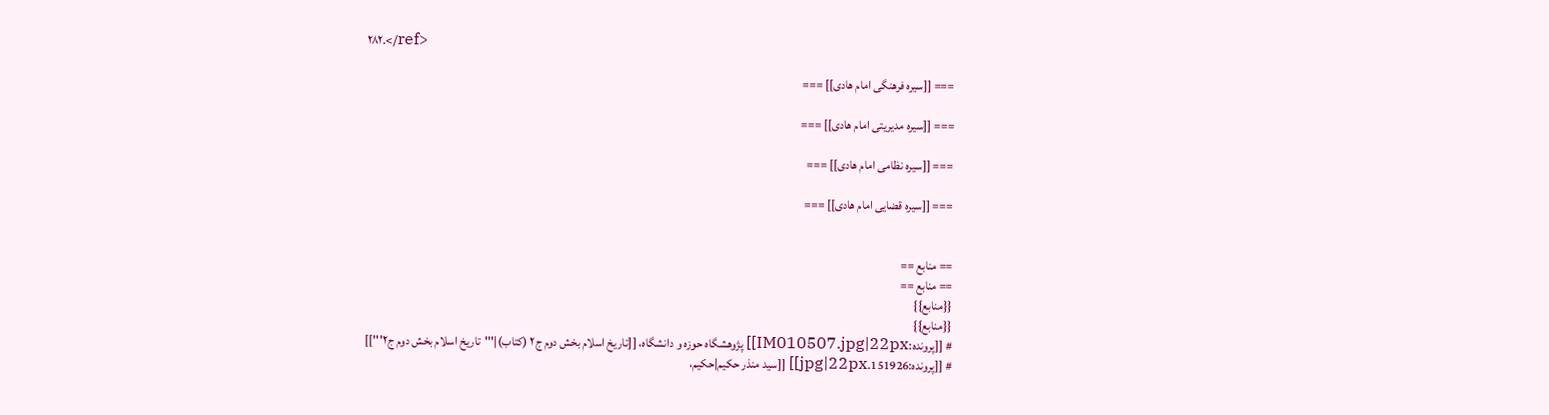۲۸۲.</ref>

=== [[سیره فرهنگی امام هادی]] ===

=== [[سیره مدیریتی امام هادی]] ===

=== [[سیره نظامی امام هادی]] ===

=== [[سیره قضایی امام هادی]] ===


== منابع ==
== منابع ==
{{منابع}}
{{منابع}}
# [[پرونده:IM010507.jpg|22px]] پژوهشگاه حوزه و دانشگاه، [[تاریخ اسلام بخش دوم ج۲ (کتاب)|'''تاریخ اسلام بخش دوم ج۲''']]
# [[پرونده:151926.jpg|22px]] [[سید منذر حکیم|حکیم،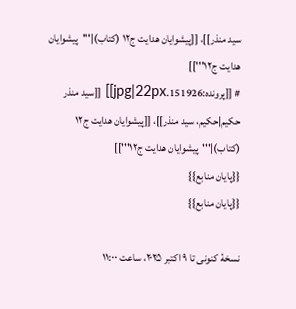سید منذر]]، [[پیشوایان هدایت ج۱۲ (کتاب)|'''پیشوایان هدایت ج۱۲''']]
# [[پرونده:151926.jpg|22px]] [[سید منذر حکیم|حکیم، سید منذر]]، [[پیشوایان هدایت ج۱۲ (کتاب)|'''پیشوایان هدایت ج۱۲''']]
{{پایان منابع}}
{{پایان منابع}}

نسخهٔ کنونی تا ۹ اکتبر ۲۰۲۵، ساعت ۱۱:۰۰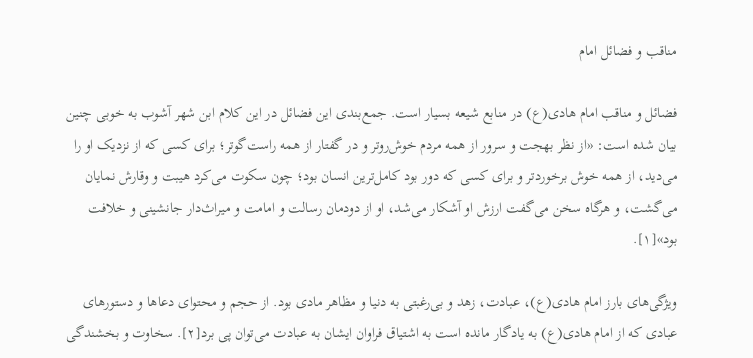مناقب و فضائل امام

فضائل و مناقب امام هادی(ع) در منابع شیعه بسیار است. جمع‌بندی این فضائل در این کلام ابن شهر آشوب به خوبی چنین بیان شده است: «از نظر بهجت و سرور از همه مردم خوش‌روتر و در گفتار از همه راست‌گوتر؛ برای کسی که از نزدیک او را می‌دید، از همه خوش برخوردتر و برای کسی که دور بود کامل‌ترین انسان بود؛ چون سکوت می‌کرد هیبت و وقارش نمایان می‌گشت، و هرگاه سخن می‌گفت ارزش او آشکار می‌شد، او از دودمان رسالت و امامت و میراث‌دار جانشینی و خلافت بود»[۱].

ویژگی‌های بارز امام هادی(ع)، عبادت، زهد و بی‌رغبتی به دنیا و مظاهر مادی بود. از حجم و محتوای دعاها و دستورهای عبادی که از امام هادی(ع) به یادگار مانده است به اشتیاق فراوان ایشان به عبادت می‌توان پی برد[۲]. سخاوت و بخشندگی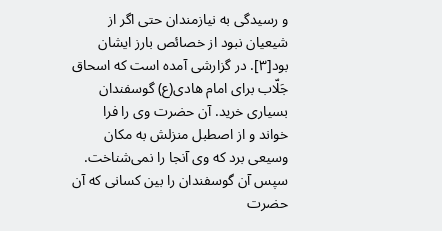و رسیدگی به نیازمندان حتی اگر از شیعیان نبود از خصائص بارز ایشان بود[۳]. در گزارشی آمده است که اسحاق جَلّاب برای امام هادی(ع) گوسفندان بسیاری خرید. آن حضرت وی را فرا خواند و از اصطبل منزلش به مکان وسیعی برد که وی آنجا را نمی‌شناخت. سپس آن گوسفندان را بین کسانی که آن حضرت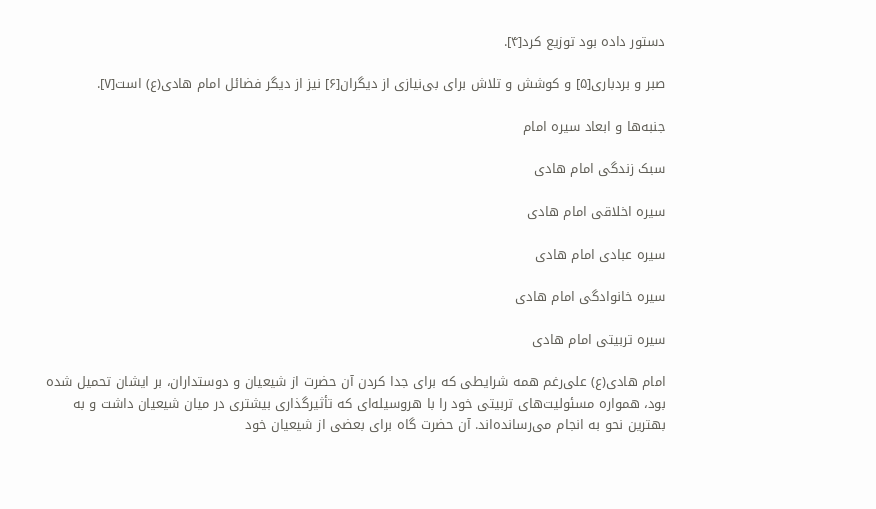دستور داده بود توزیع کرد[۴].

صبر و بردباری[۵] و کوشش و تلاش برای بی‌نیازی از دیگران[۶] نیز از دیگر فضائل امام هادی(ع) است[۷].

جنبه‌ها و ابعاد سیره امام

سبک زندگی امام هادی

سیره اخلاقی امام هادی

سیره عبادی امام هادی

سیره خانوادگی امام هادی

سیره تربیتی امام هادی

امام هادی(ع) علی‌رغم همه شرایطی که برای جدا کردن آن حضرت از شیعیان و دوستداران، بر ایشان تحمیل شده بود، همواره مسئولیت‌های تربیتی خود را با هروسیله‌ای که تأثیرگذاری بیشتری در میان شیعیان داشت و به بهترین نحو به انجام می‌رسانده‌اند. آن حضرت گاه برای بعضی از شیعیان خود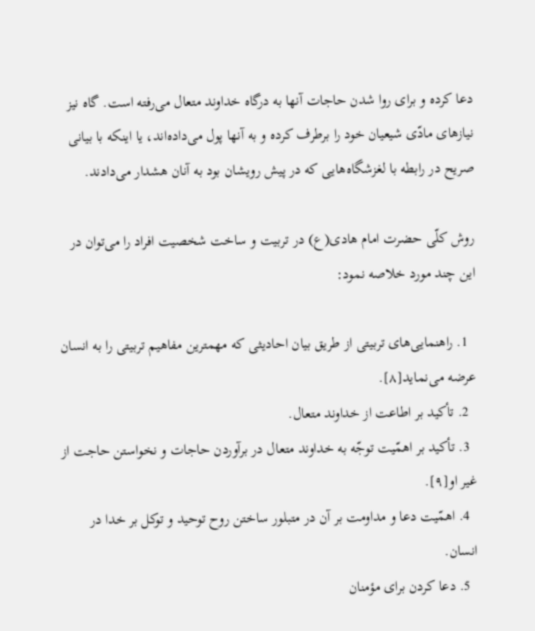دعا کرده و برای روا شدن حاجات آنها به درگاه خداوند متعال می‌رفته است. گاه نیز نیازهای مادّی شیعیان خود را برطرف کرده و به آنها پول می‌داده‌اند، یا اینکه با بیانی صریح در رابطه با لغزشگاه‌هایی که در پیش رویشان بود به آنان هشدار می‌دادند.

روش کلّی حضرت امام هادی(ع) در تربیت و ساخت شخصیت افراد را می‌توان در این چند مورد خلاصه نمود:

  1. راهنمایی‌های تربیتی از طریق بیان احادیثی که مهمترین مفاهیم تربیتی را به انسان عرضه می‌نماید[۸].
  2. تأکید بر اطاعت از خداوند متعال.
  3. تأکید بر اهمّیت توجّه به خداوند متعال در برآوردن حاجات و نخواستن حاجت از غیر او[۹].
  4. اهمّیت دعا و مداومت بر آن در متبلور ساختن روح توحید و توکل بر خدا در انسان.
  5. دعا کردن برای مؤمنان‌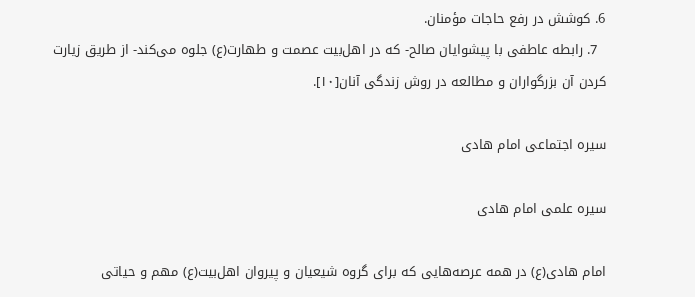6. کوشش در رفع حاجات مؤمنان.
  7. رابطه عاطفی با پیشوایان صالح- که در اهل‌بیت عصمت و طهارت(ع) جلوه می‌کند- از طریق زیارت کردن آن بزرگواران و مطالعه در روش زندگی آنان[۱۰].

سیره اجتماعی امام هادی

سیره علمی امام هادی

امام هادی(ع) در همه عرصه‌هایی که برای گروه شیعیان و پیروان اهل‌بیت(ع) مهم و حیاتی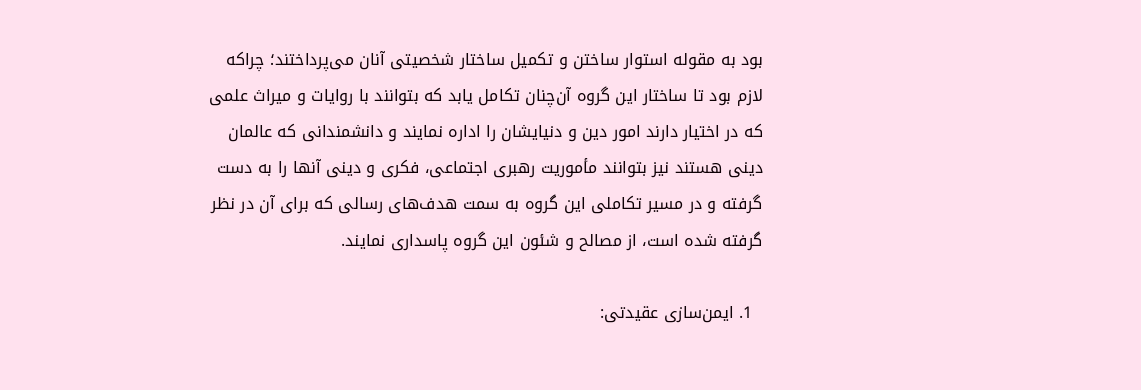بود به مقوله استوار ساختن و تکمیل ساختار شخصیتی آنان می‌پرداختند؛ چراکه لازم بود تا ساختار این گروه آن‌چنان تکامل یابد که بتوانند با روایات و میراث علمی که در اختیار دارند امور دین و دنیایشان را اداره نمایند و دانشمندانی که عالمان دینی هستند نیز بتوانند مأموریت رهبری اجتماعی، فکری و دینی آنها را به دست گرفته و در مسیر تکاملی این گروه به سمت هدف‌های رسالی که برای آن در نظر گرفته شده است، از مصالح و شئون این گروه پاسداری نمایند.

  1. ایمن‌سازی عقیدتی: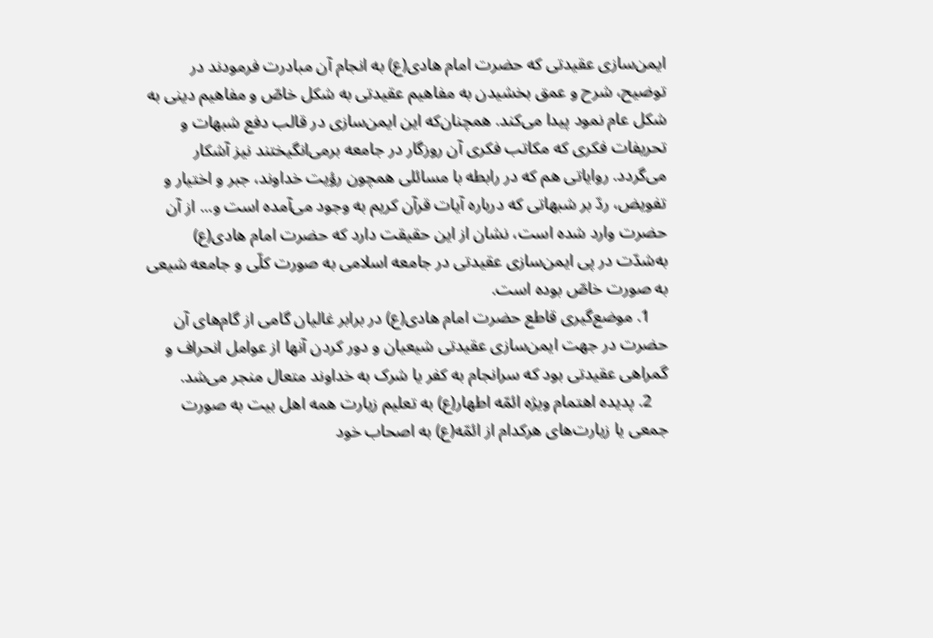ایمن‌سازی عقیدتی که حضرت امام هادی(ع) به انجام آن مبادرت فرمودند در توضیح، شرح و عمق بخشیدن به مفاهیم عقیدتی به شکل خاصّ و مفاهیم دینی به شکل عام نمود پیدا می‌کند. همچنان‌که این ایمن‌سازی در قالب دفع شبهات و تحریفات فکری که مکاتب فکری آن روزگار در جامعه برمی‌انگیختند نیز آشکار می‌گردد. روایاتی هم که در رابطه با مسائلی همچون رؤیت خداوند، جبر و اختیار و تفویض، ردّ بر شبهاتی که درباره آیات قرآن کریم به وجود می‌آمده است و... از آن حضرت وارد شده است، نشان از این حقیقت دارد که حضرت‌ امام هادی(ع) به‌شدّت در پی ایمن‌سازی عقیدتی در جامعه اسلامی به صورت کلّی و جامعه شیعی به صورت خاصّ بوده است.
    1. موضع‌گیری قاطع حضرت امام هادی(ع) در برابر غالیان گامی از گام‌های آن حضرت در جهت ایمن‌سازی عقیدتی شیعیان و دور کردن آنها از عوامل‌ انحراف و گمراهی عقیدتی بود که سرانجام به کفر یا شرک به خداوند متعال منجر می‌شد.
    2. پدیده اهتمام ویژه ائمّه اطهار(ع) به تعلیم زیارت همه اهل بیت به صورت جمعی یا زیارت‌های هرکدام از ائمّه(ع) به اصحاب خود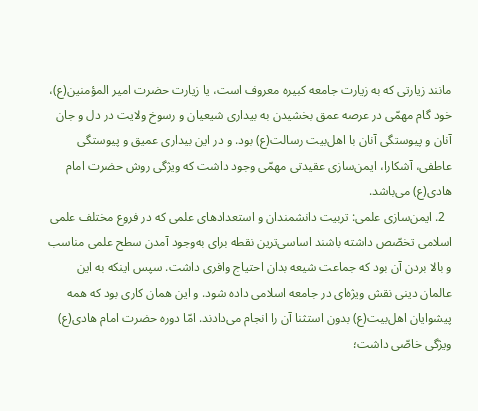مانند زیارتی که به زیارت جامعه کبیره معروف است، یا زیارت حضرت امیر المؤمنین(ع)، خود گام مهمّی در عرصه عمق بخشیدن به بیداری شیعیان و رسوخ ولایت در دل و جان آنان و پیوستگی آنان با اهل‌بیت رسالت(ع) بود. و در این بیداری عمیق و پیوستگی عاطفی، آشکارا، ایمن‌سازی عقیدتی مهمّی وجود داشت که ویژگی روش حضرت امام هادی(ع) می‌باشد.
  2. ایمن‌سازی علمی‌: تربیت دانشمندان و استعدادهای علمی که در فروع مختلف علمی اسلامی تخصّص داشته باشند اساسی‌ترین نقطه برای به‌وجود آمدن سطح علمی مناسب و بالا بردن آن بود که جماعت شیعه بدان احتیاج وافری داشت. سپس اینکه به این عالمان دینی نقش ویژه‌ای در جامعه اسلامی داده شود. و این همان کاری بود که همه پیشوایان اهل‌بیت(ع) بدون استثنا آن را انجام می‌دادند. امّا دوره حضرت امام هادی(ع) ویژگی خاصّی داشت؛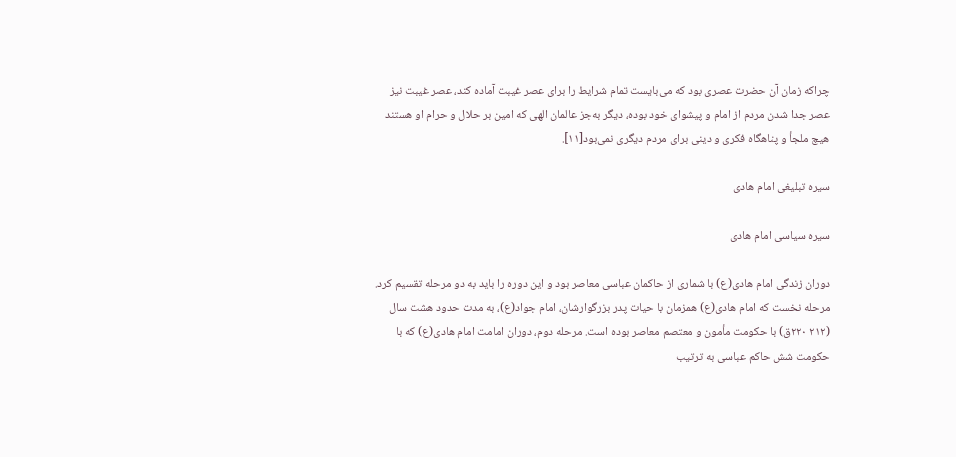چراکه زمان آن حضرت عصری بود که می‌بایست تمام شرایط را برای عصر غیبت آماده کند، عصر غیبت نیز عصر جدا شدن مردم از امام و پیشوای خود بوده، دیگر به‌جز عالمان الهی که امین بر حلال و حرام او هستند هیچ ملجأ و پناهگاه فکری و دینی برای مردم دیگری نمی‌بود[۱۱].

سیره تبلیغی امام هادی

سیره سیاسی امام هادی

دوران زندگی امام هادی(ع) با شماری از حاکمان عباسی معاصر بود و این دوره را باید به دو مرحله تقسیم کرد. مرحله نخست که امام هادی(ع) همزمان با حیات پدر بزرگوارشان، امام جواد(ع)، به مدت حدود هشت سال (۲۱۲ ۲۲۰ق) با حکومت مأمون و معتصم معاصر بوده است. مرحله دوم، دوران امامت امام هادی(ع) که با حکومت شش حاکم عباسی به ترتیب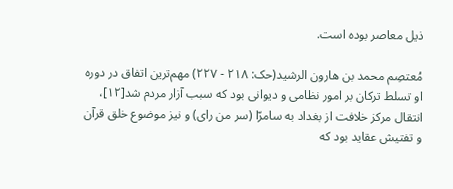ذیل معاصر بوده است.

مُعتصِم محمد بن هارون الرشید(حک: ۲۱۸ - ۲۲۷) مهم‌ترین اتفاق در دوره او تسلط ترکان بر امور نظامی و دیوانی بود که سبب آزار مردم شد[۱۲]، انتقال مرکز خلافت از بغداد به سامرّا (سر من رای) و نیز موضوع خلق قرآن و تفتیش عقاید بود که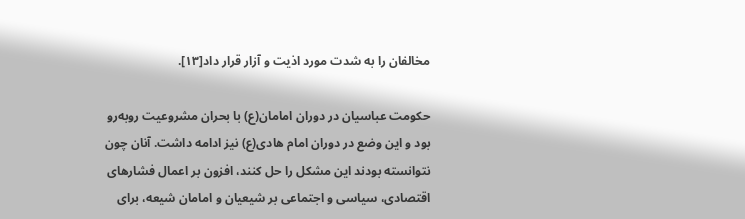مخالفان را به شدت مورد اذیت و آزار قرار داد[۱۳].

حکومت عباسیان در دوران امامان(ع) با بحران مشروعیت روبه‌رو بود و این وضع در دوران امام هادی(ع) نیز ادامه داشت. آنان چون نتوانسته بودند این مشکل را حل کنند، افزون بر اعمال فشارهای اقتصادی، سیاسی و اجتماعی بر شیعیان و امامان شیعه، برای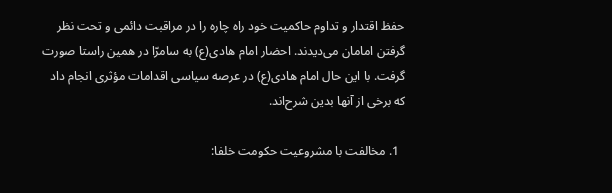حفظ اقتدار و تداوم حاکمیت خود راه چاره را در مراقبت دائمی و تحت نظر گرفتن امامان می‌دیدند. احضار امام هادی(ع) به سامرّا در همین راستا صورت گرفت. با این حال امام هادی(ع) در عرصه سیاسی اقدامات مؤثری انجام داد که برخی از آنها بدین شرح‌اند.

  1. مخالفت با مشروعیت حکومت خلفا: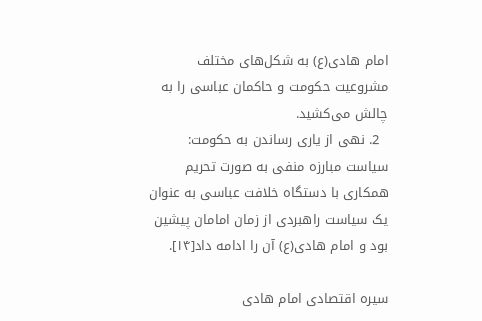امام هادی(ع) به شکل‌های مختلف مشروعیت حکومت و حاکمان عباسی را به چالش می‌کشید.
  2. نهی از یاری رساندن به حکومت: سیاست مبارزه منفی به صورت تحریم همکاری با دستگاه خلافت عباسی به عنوان یک سیاست راهبردی از زمان امامان پیشین بود و امام هادی(ع) آن را ادامه داد[۱۴].

سیره اقتصادی امام هادی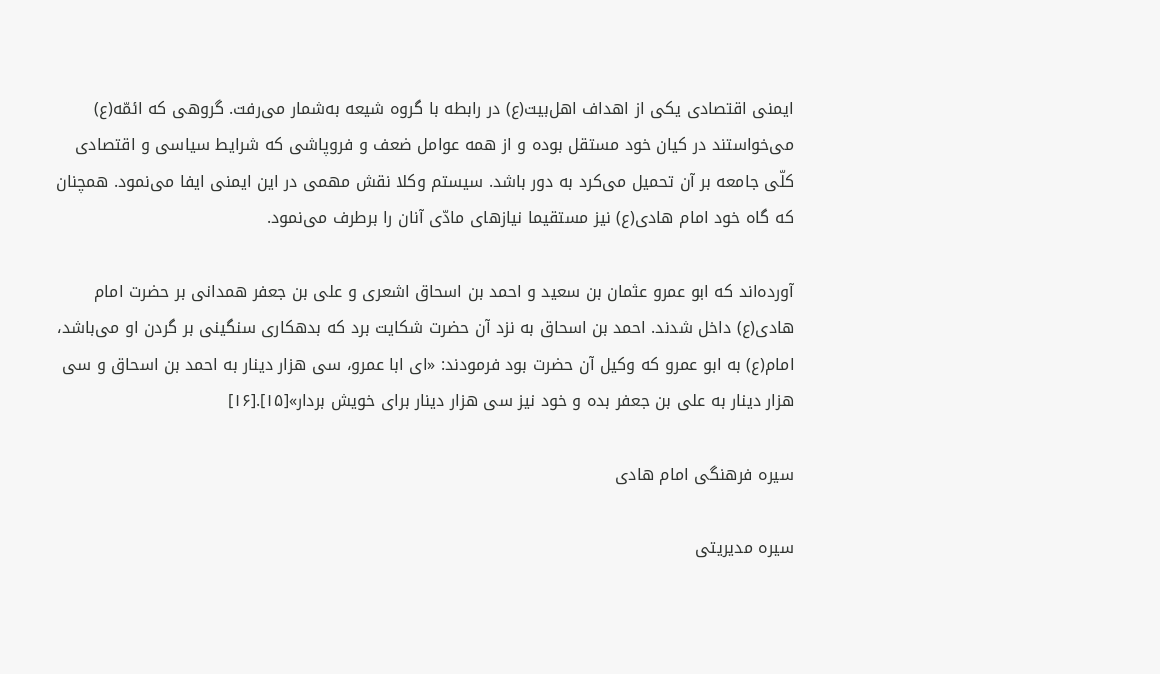ایمنی اقتصادی یکی از اهداف اهل‌بیت(ع) در رابطه با گروه شیعه به‌شمار می‌رفت. گروهی که ائمّه(ع) می‌خواستند در کیان خود مستقل بوده و از همه عوامل ضعف و فروپاشی که شرایط سیاسی و اقتصادی کلّی جامعه بر آن تحمیل می‌کرد به دور باشد. سیستم وکلا نقش مهمی در این ایمنی ایفا می‌نمود. همچنان که گاه خود امام هادی(ع) نیز مستقیما نیازهای مادّی آنان را برطرف می‌نمود.

آورده‌اند که ابو عمرو عثمان بن سعید و احمد بن اسحاق اشعری و علی بن جعفر همدانی بر حضرت امام هادی(ع) داخل شدند. احمد بن اسحاق به نزد آن حضرت شکایت برد که بدهکاری سنگینی بر گردن او می‌باشد، امام(ع) به ابو عمرو که وکیل آن حضرت بود فرمودند: «ای ابا عمرو، سی هزار دینار به احمد بن اسحاق و سی هزار دینار به علی بن جعفر بده و خود نیز سی هزار دینار برای خویش بردار»[۱۵].[۱۶]

سیره فرهنگی امام هادی

سیره مدیریتی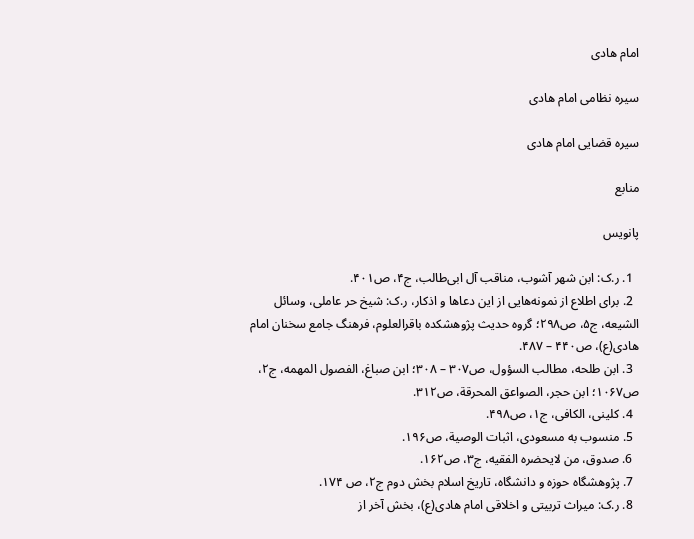امام هادی

سیره نظامی امام هادی

سیره قضایی امام هادی

منابع

پانویس

  1. ر.ک: ابن شهر آشوب، مناقب آل ابی‌طالب، ج۴، ص۴۰۱.
  2. برای اطلاع از نمونه‌هایی از این دعاها و اذکار، ر.ک: شیخ حر عاملی، وسائل الشیعه، ج۵، ص۲۹۸؛ گروه حدیث پژوهشکده باقرالعلوم، فرهنگ جامع سخنان امام هادی(ع)، ص۴۴۰ – ۴۸۷.
  3. ابن طلحه، مطالب السؤول، ص۳۰۷ – ۳۰۸؛ ابن صباغ، الفصول المهمه، ج۲، ص۱۰۶۷؛ ابن حجر، الصواعق المحرقة، ص۳۱۲.
  4. کلینی، الکافی، ج۱، ص۴۹۸.
  5. منسوب به مسعودی، اثبات الوصیة، ص۱۹۶.
  6. صدوق، من لایحضره الفقیه، ج۳، ص۱۶۲.
  7. پژوهشگاه حوزه و دانشگاه، تاریخ اسلام بخش دوم ج۲، ص ۱۷۴.
  8. ر.ک: میراث تربیتى و اخلاقى امام هادى(ع)، بخش آخر از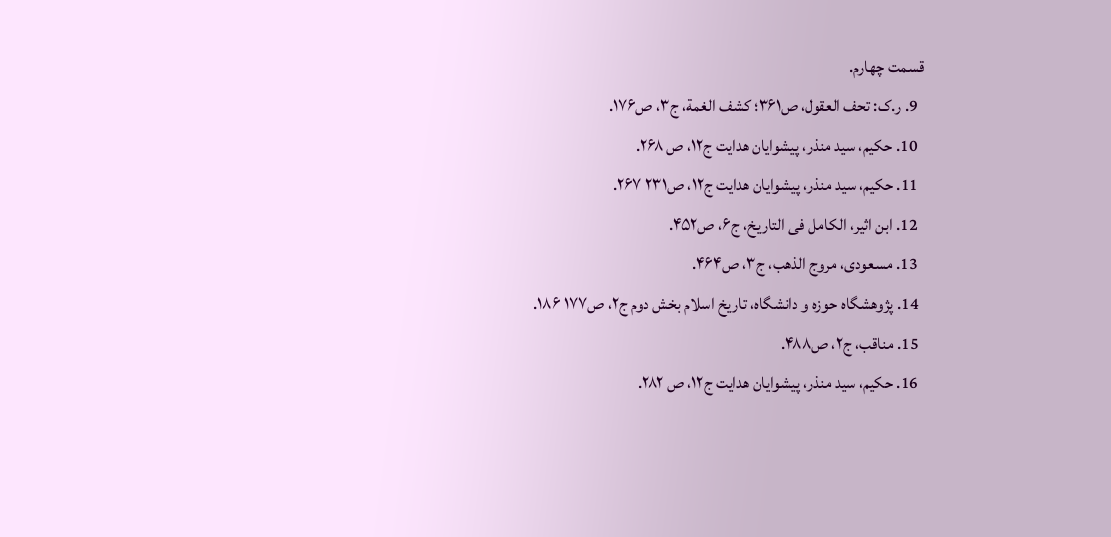قسمت چهارم.
  9. ر.ک: تحف العقول، ص۳۶۱؛ کشف الغمة، ج۳، ص۱۷۶.
  10. حکیم، سید منذر، پیشوایان هدایت ج۱۲، ص ۲۶۸.
  11. حکیم، سید منذر، پیشوایان هدایت ج۱۲، ص۲۳۱ ۲۶۷.
  12. ابن اثیر، الکامل فی التاریخ، ج۶، ص۴۵۲.
  13. مسعودی، مروج الذهب، ج۳، ص۴۶۴.
  14. پژوهشگاه حوزه و دانشگاه، تاریخ اسلام بخش دوم ج۲، ص۱۷۷ ۱۸۶.
  15. مناقب، ج۲، ص۴۸۸.
  16. حکیم، سید منذر، پیشوایان هدایت ج۱۲، ص ۲۸۲.